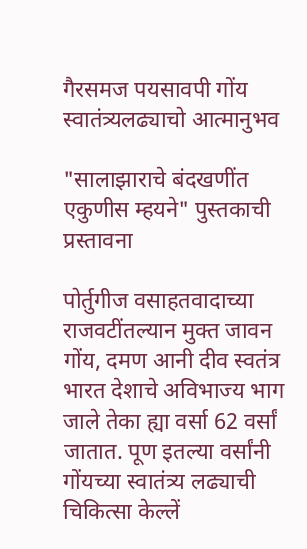गैरसमज पयसावपी गोंय स्वातंत्र्यलढ्याचो आत्मानुभव

"सालाझाराचे बंदखणींत एकुणीस म्हयने" पुस्तकाची प्रस्तावना

पोर्तुगीज वसाहतवादाच्या राजवटींतल्यान मुक्त जावन गोंय, दमण आनी दीव स्वतंत्र भारत देशाचे अविभाज्य भाग जाले तेका ह्या वर्सा 62 वर्सां जातात. पूण इतल्या वर्सांनी गोंयच्या स्वातंत्र्य लढ्याची चिकित्सा केल्लें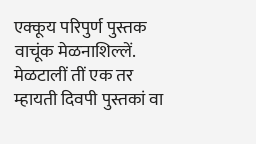एक्कूय परिपुर्ण पुस्तक वाचूंक मेळनाशिल्लें. मेळटालीं तीं एक तर म्हायती दिवपी पुस्तकां वा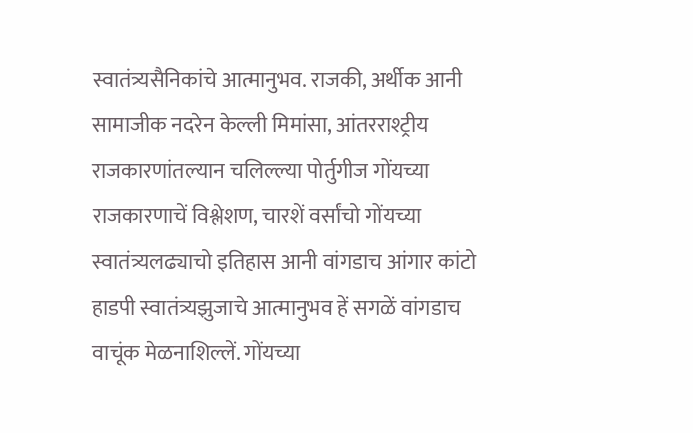स्वातंत्र्यसैनिकांचे आत्मानुभव. राजकी, अर्थीक आनी सामाजीक नदरेन केल्ली मिमांसा, आंतरराश्ट्रीय राजकारणांतल्यान चलिल्ल्या पोर्तुगीज गोंयच्या राजकारणाचें विश्लेशण, चारशें वर्सांचो गोंयच्या स्वातंत्र्यलढ्याचो इतिहास आनी वांगडाच आंगार कांटो हाडपी स्वातंत्र्यझुजाचे आत्मानुभव हें सगळें वांगडाच वाचूंक मेळनाशिल्लें. गोंयच्या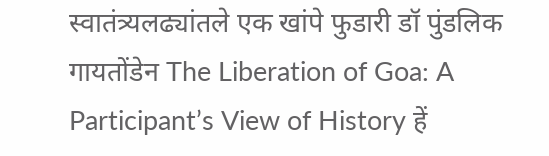स्वातंत्र्यलढ्यांतले एक खांपे फुडारी डॉ पुंडलिक गायतोंडेन The Liberation of Goa: A Participant’s View of History हें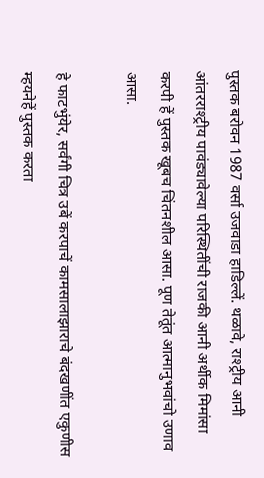पुस्तक बरोवन 1987 वर्सा उजवाडा हाडिल्लें. थळावे, राश्ट्रीय आनी आंतरराश्ट्रीय पावंड्यावेल्या परिस्थितींची राजकी आनी अर्थीक मिमांसा करपी हें पुस्तक खूबच चिंतनशील आसा. पूण तेतूंत आत्मानुभवांचो उणाव आसा.

हे फाटभुंयेर, सर्वंगी चित्र उबें करपाचें कामसालाझाराचे बंदखणींत एकुणीस म्हयनेहें पुस्तक करता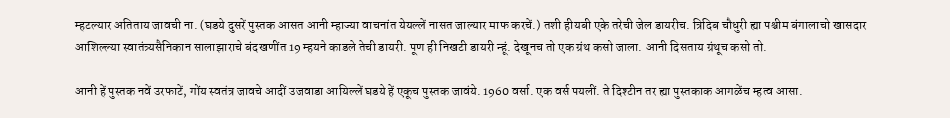म्हटल्यार अतिताय जावची ना. (घडये दुसरें पुस्तक आसत आनी म्हाज्या वाचनांत येयल्लें नासत जाल्यार माफ करचें.) तशी हीयबी एके तरेची जेल डायरीच. त्रिदिब चौधुरी ह्या पश्चीम बंगालाचो खासदार आशिल्ल्या स्वातंत्र्यसैनिकान सालाझाराचे बंदखणींत 19 म्हयने काडले तेची डायरी. पूण ही निखटी डायरी न्हूं. देखूनच तो एक ग्रंथ कसो जाला. आनी दिसताय ग्रंथूच कसो तो.

आनी हें पुस्तक नवें उरफाटें, गोंय स्वतंत्र जावचे आदीं उजवाडा आयिल्लें घडये हें एकूच पुस्तक जावंये. 1960 वर्सा. एक वर्स पयलीं. ते दिश्टीन तर ह्या पुस्तकाक आगळेंच म्हत्व आसा.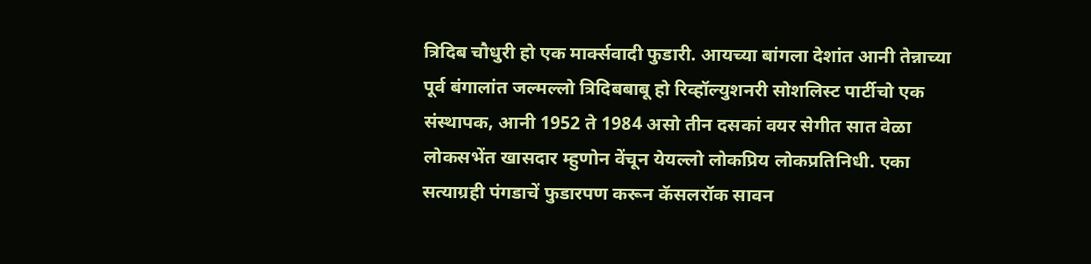त्रिदिब चौधुरी हो एक मार्क्सवादी फुडारी. आयच्या बांगला देशांत आनी तेन्नाच्या पूर्व बंगालांत जल्मल्लो त्रिदिबबाबू हो रिव्हॉल्युशनरी सोशलिस्ट पार्टीचो एक संस्थापक, आनी 1952 ते 1984 असो तीन दसकां वयर सेगीत सात वेळा लोकसभेंत खासदार म्हुणोन वेंचून येयल्लो लोकप्रिय लोकप्रतिनिधी. एका सत्याग्रही पंगडाचें फुडारपण करून कॅसलरॉक सावन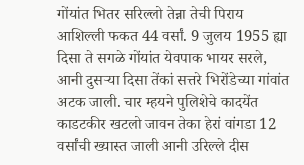गोंयांत भितर सरिल्लो तेन्ना तेची पिराय आशिल्ली फकत 44 वर्सां. 9 जुलय 1955 ह्या दिसा ते सगळे गोंयांत येवपाक भायर सरले, आनी दुसऱ्या दिसा तेंकां सत्तरे भिरोंडेच्या गांवांत अटक जाली. चार म्हयने पुलिशेचे कादयेंत काडटकीर खटलो जावन तेका हेरां वांगडा 12 वर्सांची ख्यास्त जाली आनी उरिल्ले दीस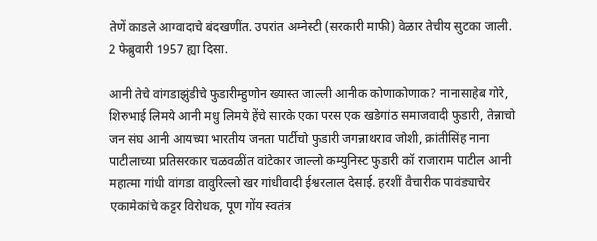तेणें काडले आग्वादाचे बंदखणींत. उपरांत अम्नेस्टी (सरकारी माफी) वेळार तेचीय सुटका जाली. 2 फेब्रुवारी 1957 ह्या दिसा.

आनी तेचे वांगडाझुंडीचे फुडारीम्हुणोन ख्यास्त जाल्ली आनीक कोणाकोणाक? नानासाहेब गोरे, शिरुभाई लिमये आनी मधु लिमये हेंचे सारके एका परस एक खडेगांठ समाजवादी फुडारी, तेन्नाचो जन संघ आनी आयच्या भारतीय जनता पार्टीचो फुडारी जगन्नाथराव जोशी, क्रांतीसिंह नाना पाटीलाच्या प्रतिसरकार चळवळींत वांटेकार जाल्लो कम्युनिस्ट फुडारी कॉ राजाराम पाटील आनी महात्मा गांधी वांगडा वावुरिल्लो खर गांधीवादी ईश्वरलाल देसाई. हरशीं वैचारीक पावंड्याचेर एकामेकांचे कट्टर विरोधक, पूण गोंय स्वतंत्र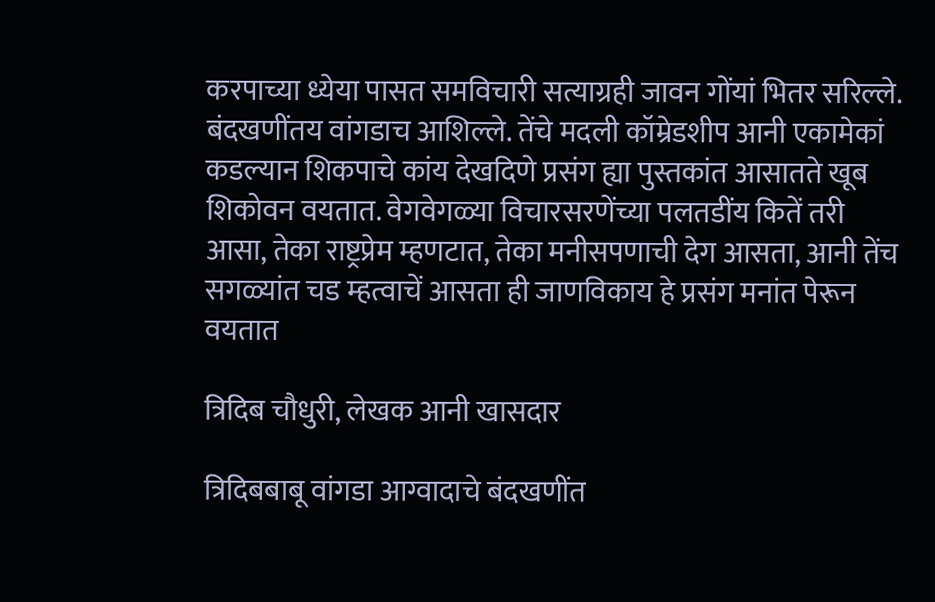करपाच्या ध्येया पासत समविचारी सत्याग्रही जावन गोंयां भितर सरिल्ले. बंदखणींतय वांगडाच आशिल्ले. तेंचे मदली कॉम्रेडशीप आनी एकामेकां कडल्यान शिकपाचे कांय देखदिणे प्रसंग ह्या पुस्तकांत आसातते खूब शिकोवन वयतात. वेगवेगळ्या विचारसरणेंच्या पलतडींय कितें तरी आसा, तेका राष्ट्रप्रेम म्हणटात, तेका मनीसपणाची देग आसता, आनी तेंच सगळ्यांत चड म्हत्वाचें आसता ही जाणविकाय हे प्रसंग मनांत पेरून वयतात

त्रिदिब चौधुरी, लेखक आनी खासदार

त्रिदिबबाबू वांगडा आग्वादाचे बंदखणींत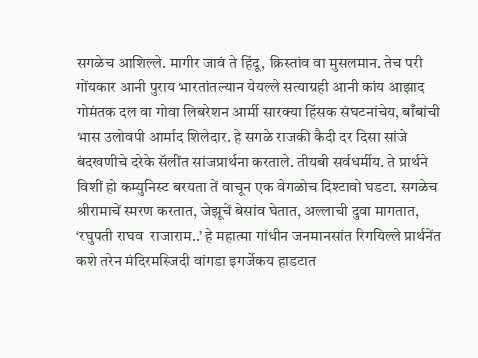सगळेच आशिल्ले. मागीर जावं ते हिंदू, क्रिस्तांव वा मुसलमान. तेच परी गोंयकार आनी पुराय भारतांतल्यान येयल्ले सत्याग्रही आनी कांय आझाद गोमंतक दल वा गोवा लिबरेशन आर्मी सारक्या हिंसक संघटनांचेय, बाँबांची भास उलोवपी आर्माद शिलेदार. हे सगळे राजकी कैदी दर दिसा सांजे बंदखणीचे दरेके सॅलींत सांजप्रार्थना करताले. तीयबी सर्वधर्मीय. ते प्रार्थने विशीं हो कम्युनिस्ट बरयता तें वाचून एक वेगळोच दिश्टावो घडटा. सगळेच श्रीरामाचें स्मरण करतात, जेझूचें बेसांव घेतात, अल्लाची दुवा मागतात, ‘रघुपती राघव  राजाराम..’ हे महात्मा गांधीन जनमानसांत रिगयिल्ले प्रार्थनेंत कशे तरेन मंदिरमस्जिदी वांगडा इगर्जेकय हाडटात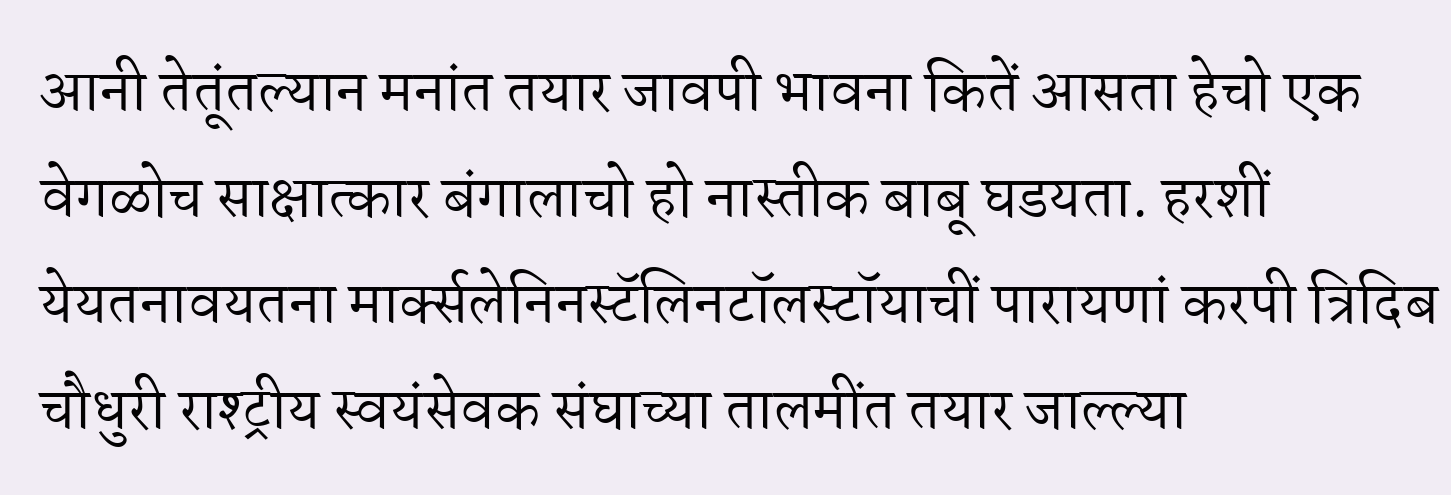आनी तेतूंतल्यान मनांत तयार जावपी भावना कितें आसता हेचो एक वेगळोच साक्षात्कार बंगालाचो हो नास्तीक बाबू घडयता. हरशीं येयतनावयतना मार्क्सलेनिनस्टॅलिनटॉलस्टॉयाचीं पारायणां करपी त्रिदिब चौधुरी राश्ट्रीय स्वयंसेवक संघाच्या तालमींत तयार जाल्ल्या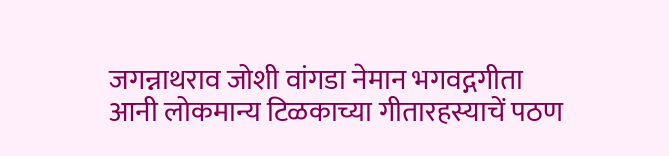जगन्नाथराव जोशी वांगडा नेमान भगवद्गगीता आनी लोकमान्य टिळकाच्या गीतारहस्याचें पठण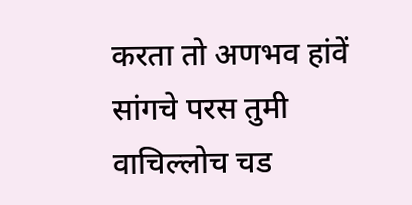करता तो अणभव हांवें सांगचे परस तुमी वाचिल्लोच चड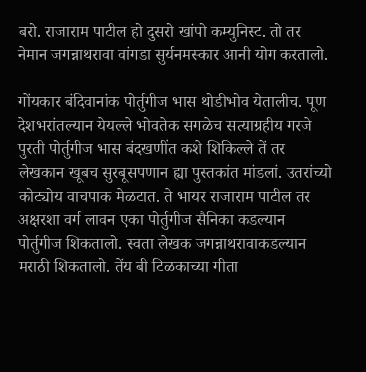बरो. राजाराम पाटील हो दुसरो खांपो कम्युनिस्ट. तो तर नेमान जगन्नाथरावा वांगडा सुर्यनमस्कार आनी योग करतालो.

गोंयकार बंदिवानांक पोर्तुगीज भास थोडीभोव येतालीच. पूण देशभरांतल्यान येयल्ले भोवतेक सगळेच सत्याग्रहीय गरजे पुरती पोर्तुगीज भास बंदखणींत कशे शिकिल्ले तें तर लेखकान खूबच सुरबूसपणान ह्या पुस्तकांत मांडलां. उतरांच्यो कोट्योय वाचपाक मेळटात. ते भायर राजाराम पाटील तर अक्षरशा वर्ग लावन एका पोर्तुगीज सैनिका कडल्यान पोर्तुगीज शिकतालो. स्वता लेखक जगन्नाथरावाकडल्यान मराठी शिकतालो. तेंय बी टिळकाच्या गीता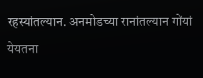रहस्यांतल्यान. अनमोडच्या रानांतल्यान गोंयां येयतना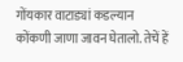गोंयकार वाटाड्यां कडल्यान कोंकणी जाणा जावन घेतालो. तेचें हें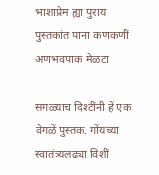भाशाप्रेम ह्या पुराय पुस्तकांत पाना कणकणीं अणभवपाक मेळटा

सगळ्याच दिश्टींनी हें एक वेगळें पुस्तक. गोंयच्या स्वातंत्र्यलढ्या विशीं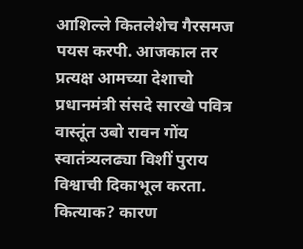आशिल्ले कितलेशेच गैरसमज पयस करपी. आजकाल तर प्रत्यक्ष आमच्या देशाचो प्रधानमंत्री संसदे सारखे पवित्र वास्तूंत उबो रावन गोंय स्वातंत्र्यलढ्या विशीं पुराय विश्वाची दिकाभूल करता. कित्याक? कारण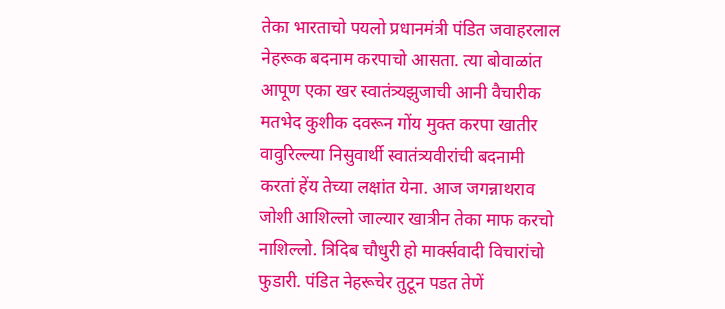तेका भारताचो पयलो प्रधानमंत्री पंडित जवाहरलाल नेहरूक बदनाम करपाचो आसता. त्या बोवाळांत आपूण एका खर स्वातंत्र्यझुजाची आनी वैचारीक मतभेद कुशीक दवरून गोंय मुक्त करपा खातीर वावुरिल्ल्या निसुवार्थी स्वातंत्र्यवीरांची बदनामी करतां हेंय तेच्या लक्षांत येना. आज जगन्नाथराव जोशी आशिल्लो जाल्यार खात्रीन तेका माफ करचो नाशिल्लो. त्रिदिब चौधुरी हो मार्क्सवादी विचारांचो फुडारी. पंडित नेहरूचेर तुटून पडत तेणें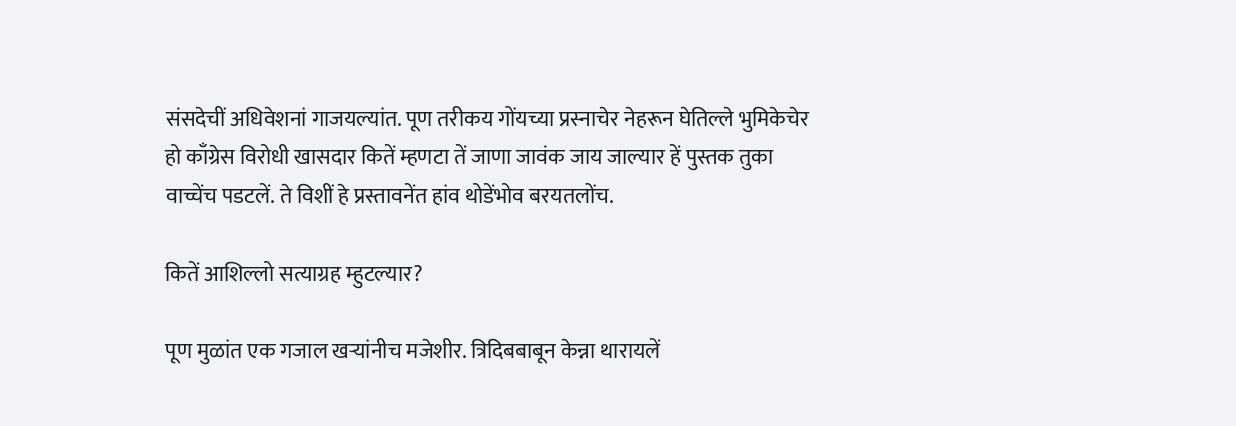संसदेचीं अधिवेशनां गाजयल्यांत. पूण तरीकय गोंयच्या प्रस्नाचेर नेहरून घेतिल्ले भुमिकेचेर हो काँग्रेस विरोधी खासदार कितें म्हणटा तें जाणा जावंक जाय जाल्यार हें पुस्तक तुका वाच्चेंच पडटलें. ते विशीं हे प्रस्तावनेंत हांव थोडेंभोव बरयतलोंच.

कितें आशिल्लो सत्याग्रह म्हुटल्यार?

पूण मुळांत एक गजाल खऱ्यांनीच मजेशीर. त्रिदिबबाबून केन्ना थारायलें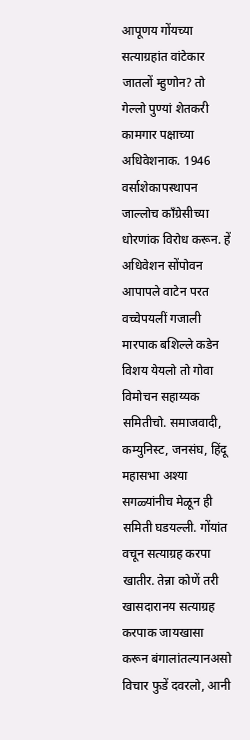आपूणय गोंयच्या सत्याग्रहांत वांटेकार जातलों म्हुणोन? तो गेल्लो पुण्यां शेतकरी कामगार पक्षाच्या अधिवेशनाक. 1946 वर्साशेकापस्थापन जाल्लोच काँग्रेसीच्या धोरणांक विरोध करून. हें अधिवेशन सोंपोवन आपापले वाटेन परत वच्चेपयलीं गजाली मारपाक बशिल्ले कडेन विशय येयलो तो गोवा विमोचन सहाय्यक समितीचो. समाजवादी, कम्युनिस्ट, जनसंघ, हिंदू महासभा अश्या सगळ्यांनीच मेळून ही समिती घडयल्ली. गोंयांत वचून सत्याग्रह करपा खातीर. तेन्ना कोणें तरी खासदारानय सत्याग्रह करपाक जायखासा करून बंगालांतल्यानअसो विचार फुडें दवरलो, आनी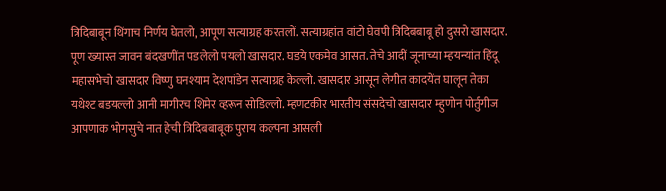त्रिदिबाबून थिंगाच निर्णय घेतलो, आपूण सत्याग्रह करतलों. सत्याग्रहांत वांटो घेवपी त्रिदिबबाबू हो दुसरो खासदार. पूण ख्यास्त जावन बंदखणींत पडलेलो पयलो खासदार. घडये एकमेव आसत. तेचे आदीं जूनाच्या म्हयन्यांत हिंदू महासभेचो खासदार विष्णु घनश्याम देशपांडेन सत्याग्रह केल्लो. खासदार आसून लेगीत कादयेंत घालून तेका यथेश्ट बडयल्लो आनी मागीरच शिमेर व्हरून सोडिल्लो. म्हणटकीर भारतीय संसदेचो खासदार म्हुणोन पोर्तुगीज आपणाक भोगसुचे नात हेची त्रिदिबबाबूक पुराय कल्पना आसली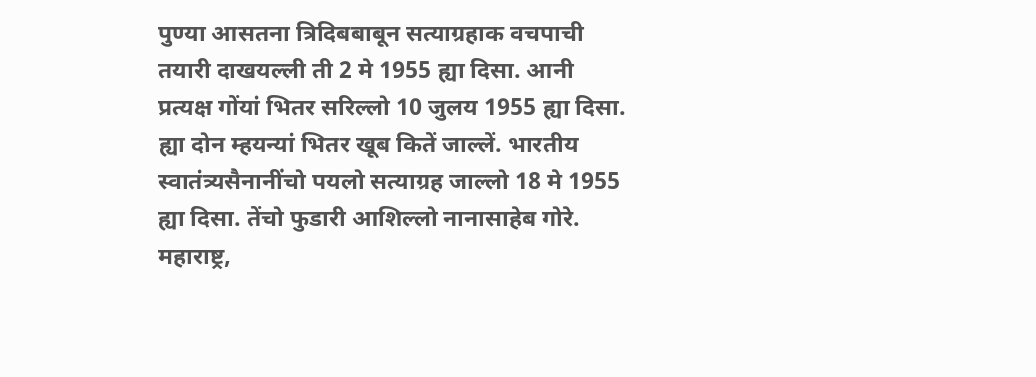पुण्या आसतना त्रिदिबबाबून सत्याग्रहाक वचपाची तयारी दाखयल्ली ती 2 मे 1955 ह्या दिसा. आनी प्रत्यक्ष गोंयां भितर सरिल्लो 10 जुलय 1955 ह्या दिसा. ह्या दोन म्हयन्यां भितर खूब कितें जाल्लें. भारतीय स्वातंत्र्यसैनानींचो पयलो सत्याग्रह जाल्लो 18 मे 1955 ह्या दिसा. तेंचो फुडारी आशिल्लो नानासाहेब गोरे. महाराष्ट्र,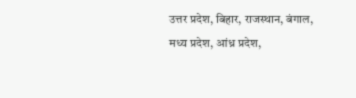उत्तर प्रदेश, बिहार, राजस्थान, बंगाल, मध्य प्रदेश, आंध्र प्रदेश,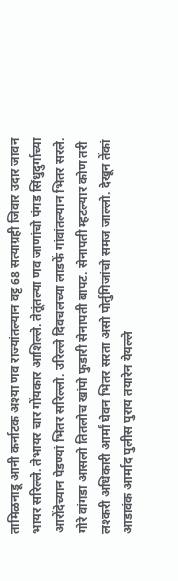तामिळनाडू आनी कर्नाटक अश्या णव राज्यांतल्यान वट्ट 68 सत्याग्रही जिवार उदार जावन भायर सरिल्ले. तेभायर चार गोंयकार आशिल्ले. तेतूंतल्या णव जाणांचो पंगड सिंधुदुर्गाच्या आरोंदेच्यान पेडण्यां भितर सरिल्लो. उरिल्ले दिवचलच्या लाडफें गांवांतल्यान भितर सरले. गोरे वांगडा आसलो तितलोच खांपो फुडारी सेनापती बापट. सेनापती म्हटल्यार कोण तरी लश्करी अधिकारी आर्मां घेवन भितर सरता असो पोर्तुगिजांचो समज जाल्लो. देखून तेंकां आडावंक आर्माद पुलीस पुराय तयारेन येयल्ले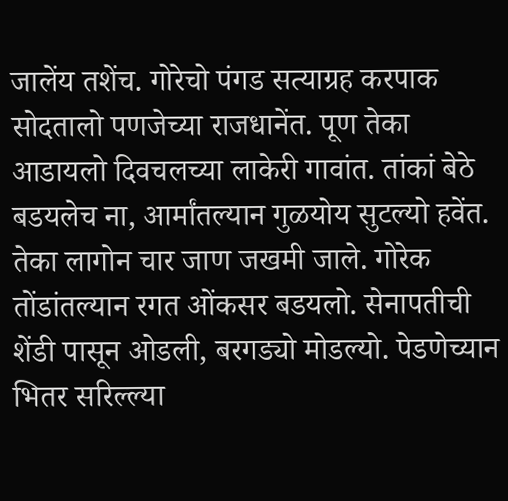जालेंय तशेंच. गोरेचो पंगड सत्याग्रह करपाक सोदतालो पणजेच्या राजधानेंत. पूण तेका आडायलो दिवचलच्या लाकेरी गावांत. तांकां बेठे बडयलेच ना, आर्मांतल्यान गुळयोय सुटल्यो हवेंत. तेका लागोन चार जाण जखमी जाले. गोरेक तोंडांतल्यान रगत ओंकसर बडयलो. सेनापतीची शेंडी पासून ओडली, बरगड्यो मोडल्यो. पेडणेच्यान भितर सरिल्ल्या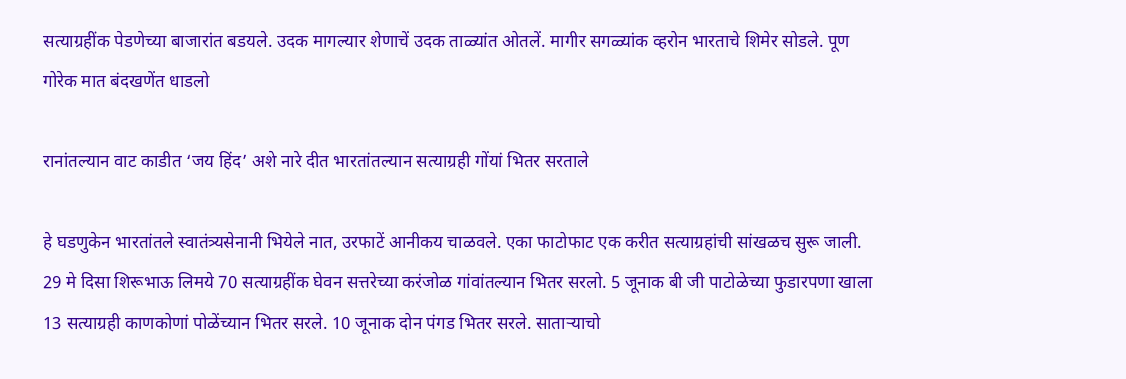सत्याग्रहींक पेडणेच्या बाजारांत बडयले. उदक मागल्यार शेणाचें उदक ताळ्यांत ओतलें. मागीर सगळ्यांक व्हरोन भारताचे शिमेर सोडले. पूण गोरेक मात बंदखणेंत धाडलो

रानांतल्यान वाट काडीत ‘जय हिंद’ अशे नारे दीत भारतांतल्यान सत्याग्रही गोंयां भितर सरताले

हे घडणुकेन भारतांतले स्वातंत्र्यसेनानी भियेले नात, उरफाटें आनीकय चाळवले. एका फाटोफाट एक करीत सत्याग्रहांची सांखळच सुरू जाली. 29 मे दिसा शिरूभाऊ लिमये 70 सत्याग्रहींक घेवन सत्तरेच्या करंजोळ गांवांतल्यान भितर सरलो. 5 जूनाक बी जी पाटोळेच्या फुडारपणा खाला 13 सत्याग्रही काणकोणां पोळेंच्यान भितर सरले. 10 जूनाक दोन पंगड भितर सरले. साताऱ्याचो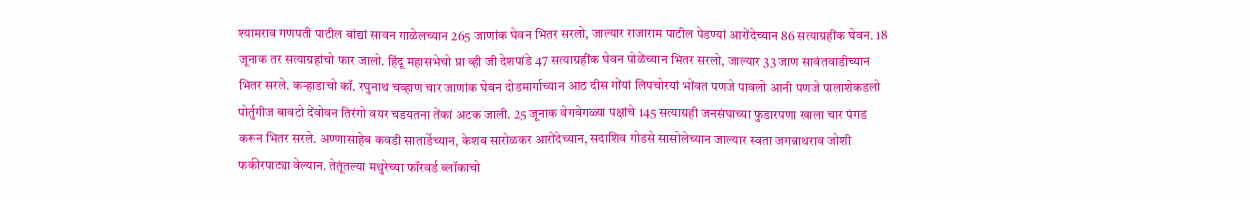श्यामराव गणपती पाटील बांद्यां सावन गाळेलच्यान 265 जाणांक घेवन भितर सरलो, जाल्यार राजाराम पाटील पेडण्यां आरोंदेच्यान 86 सत्याग्रहींक घेवन. 18 जूनाक तर सत्याग्रहांचो फार जालो. हिंदू महासभेचो प्रा व्ही जी देशपांडे 47 सत्याग्रहींक घेवन पोळेंच्यान भितर सरलो, जाल्यार 33 जाण सावंतवाडीच्यान भितर सरले. कऱ्हाडाचो कॉ. रघुनाथ चव्हाण चार जाणांक घेवन दोडमार्गाच्यान आठ दीस गोंयां लिपचोरयां भोंवत पणजे पावलो आनी पणजे पालाशेकडलो पोर्तुगीज बावटो देंवोवन तिरंगो वयर चडयतना तेंकां अटक जाली. 25 जूनाक वेगवेगळ्या पक्षांचे 145 सत्याग्रही जनसंघाच्या फुडारपणा खाला चार पंगड करून भितर सरले. अण्णासाहेब कवडी सातार्डेच्यान, केशव सारोळकर आरोंदेच्यान, सदाशिव गोडसे सासोलेच्यान जाल्यार स्वता जगन्नाथराव जोशी फकीरपाट्या वेल्यान. तेतूंतल्या मथुरेच्या फॉरवर्ड ब्लॉकाचो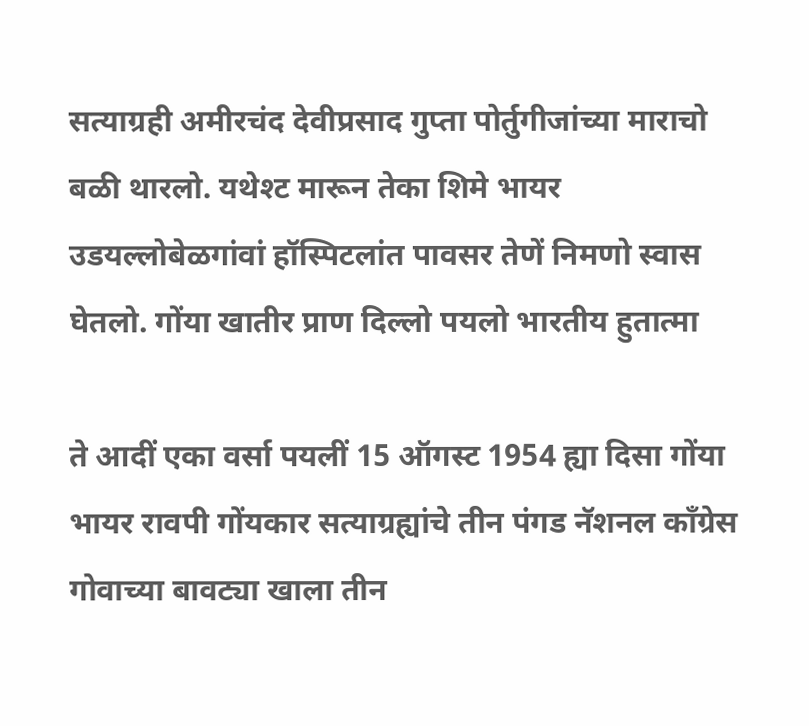सत्याग्रही अमीरचंद देवीप्रसाद गुप्ता पोर्तुगीजांच्या माराचो बळी थारलो. यथेश्ट मारून तेका शिमे भायर उडयल्लोबेळगांवां हॉस्पिटलांत पावसर तेणें निमणो स्वास घेतलो. गोंया खातीर प्राण दिल्लो पयलो भारतीय हुतात्मा

ते आदीं एका वर्सा पयलीं 15 ऑगस्ट 1954 ह्या दिसा गोंया भायर रावपी गोंयकार सत्याग्रह्यांचे तीन पंगड नॅशनल काँग्रेस गोवाच्या बावट्या खाला तीन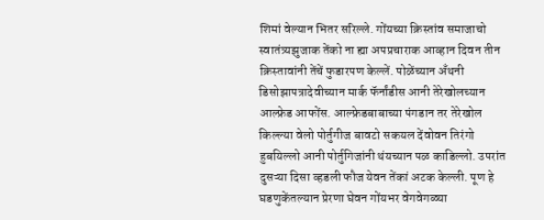शिमां वेल्यान भितर सरिल्ले. गोंयच्या क्रिस्तांव समाजाचो स्वातंत्र्यझुजाक तेंको ना ह्या अपप्रचाराक आव्हान दिवन तीन क्रिस्तावांनी तेंचें फुडारपण केल्लें. पोळेंच्यान अँथनी डिसोझापत्रादेवीच्यान मार्क फॅर्नांडीस आनी तेरेखोलच्यान आल्फ्रेड आफोंस. आल्फ्रेडबाबाच्या पंगडान तर तेरेखोल किल्ल्या वेलो पोर्तुगीज बावटो सकयल देंवोवन तिरंगो हुबयिल्लो आनी पोर्तुगिजांनी थंयच्यान पळ काडिल्लो. उपरांत दुसऱ्या दिसा व्हडली फौज येवन तेंकां अटक केल्ली. पूण हे घडणुकेंतल्यान प्रेरणा घेवन गोंयभर वेगवेगळ्या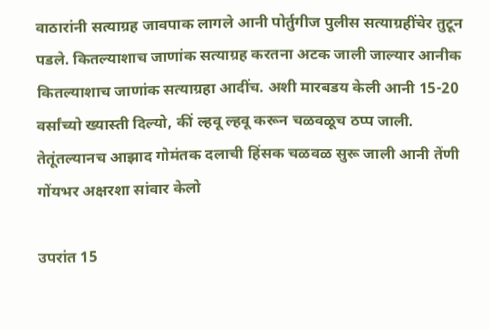वाठारांनी सत्याग्रह जावपाक लागले आनी पोर्तुगीज पुलीस सत्याग्रहींचेर तुटून पडले. कितल्याशाच जाणांक सत्याग्रह करतना अटक जाली जाल्यार आनीक कितल्याशाच जाणांक सत्याग्रहा आदींच. अशी मारबडय केली आनी 15-20 वर्सांच्यो ख्यास्ती दिल्यो, कीं ल्हवू ल्हवू करून चळवळूच ठप्प जाली. तेतूंतल्यानच आझाद गोमंतक दलाची हिंसक चळवळ सुरू जाली आनी तेंणी गोंयभर अक्षरशा सांवार केलो

उपरांत 15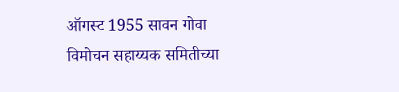ऑगस्ट 1955 सावन गोवा विमोचन सहाय्यक समितीच्या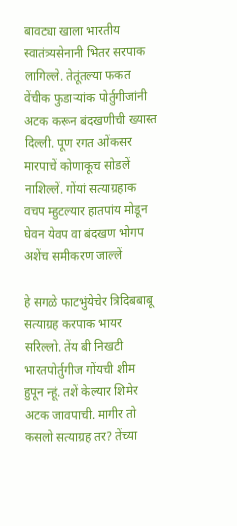बावट्या खाला भारतीय स्वातंत्र्यसेनानी भितर सरपाक लागिल्ले. तेतूंतल्या फकत वेंचीक फुडाऱ्यांक पोर्तुगीजांनी अटक करून बंदखणीची ख्यास्त दिल्ली. पूण रगत ओंकसर मारपाचें कोणाकूच सोडलें नाशिल्लें. गोंयां सत्याग्रहाक वचप म्हुटल्यार हातपांय मोडून घेवन येवप वा बंदखण भोगप अशेंच समीकरण जाल्लें

हे सगळे फाटभुंयेचेर त्रिदिबबाबू सत्याग्रह करपाक भायर सरिल्लो. तेंय बी निखटी भारतपोर्तुगीज गोंयची शीम हुपून न्हूं. तशें केल्यार शिमेर अटक जावपाची. मागीर तो कसलो सत्याग्रह तर? तेंच्या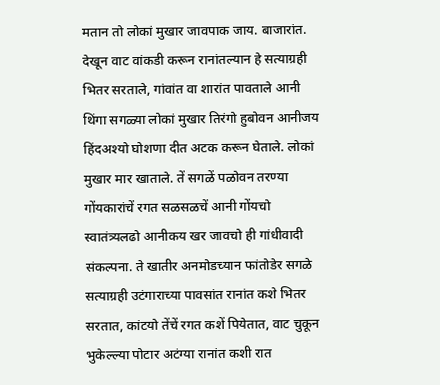मतान तो लोकां मुखार जावपाक जाय. बाजारांत. देखून वाट वांकडी करून रानांतल्यान हे सत्याग्रही भितर सरताले, गांवांत वा शारांत पावताले आनी थिंगा सगळ्या लोकां मुखार तिरंगो हुबोवन आनीजय हिंदअश्यो घोशणा दीत अटक करून घेताले. लोकां मुखार मार खाताले. तें सगळें पळोवन तरण्या गोंयकारांचें रगत सळसळचें आनी गोंयचो स्वातंत्र्यलढो आनीकय खर जावचो ही गांधीवादी संकल्पना. ते खातीर अनमोडच्यान फांतोडेर सगळे सत्याग्रही उटंगाराच्या पावसांत रानांत कशे भितर सरतात, कांटयो तेंचें रगत कशें पियेतात, वाट चुकून भुकेल्ल्या पोटार अटंग्या रानांत कशी रात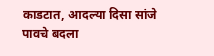काडटात, आदल्या दिसा सांजे पावचे बदला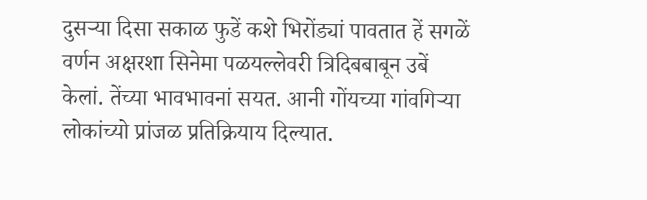दुसऱ्या दिसा सकाळ फुडें कशे भिरोंड्यां पावतात हें सगळें वर्णन अक्षरशा सिनेमा पळयल्लेवरी त्रिदिबबाबून उबें केलां. तेंच्या भावभावनां सयत. आनी गोंयच्या गांवगिऱ्या लोकांच्यो प्रांजळ प्रतिक्रियाय दिल्यात.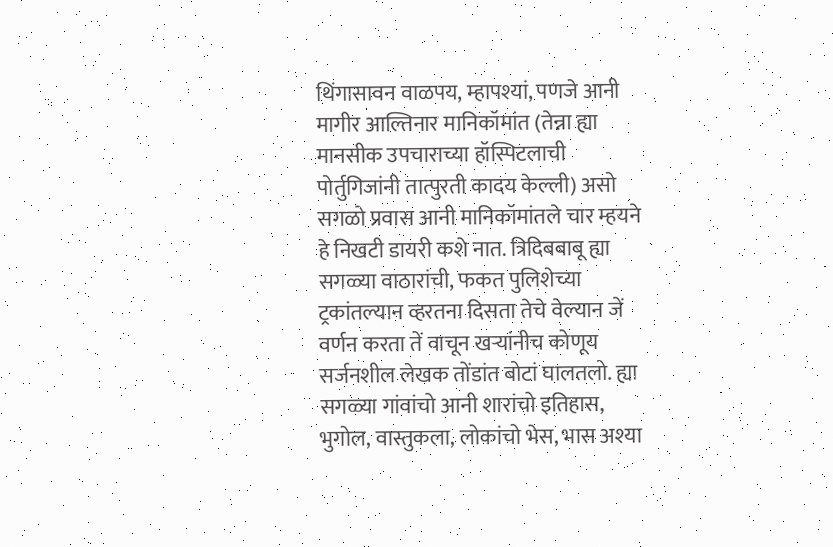थिंगासावन वाळपय, म्हापश्यां, पणजे आनी मागीर आल्तिनार मानिकॉमांत (तेन्ना ह्या मानसीक उपचाराच्या हॉस्पिटलाची पोर्तुगिजांनी तात्पुरती कादय केल्ली) असो सगळो प्रवास आनी मानिकॉमांतले चार म्हयने हे निखटी डायरी कशे नात. त्रिदिबबाबू ह्या सगळ्या वाठारांची, फकत पुलिशेच्या ट्रकांतल्यान व्हरतना दिसता तेचे वेल्यान जें वर्णन करता तें वाचून खऱ्यांनीच कोणूय सर्जनशील लेखक तोंडांत बोटां घालतलो. ह्या सगळ्या गांवांचो आनी शारांचो इतिहास, भुगोल, वास्तुकला, लोकांचो भेस, भास अश्या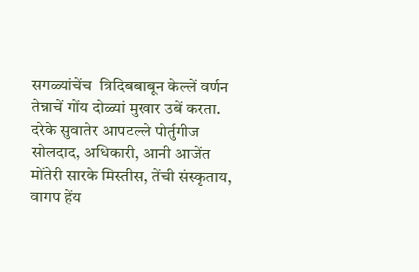सगळ्यांचेंच  त्रिदिबबाबून केल्लें वर्णन तेन्नाचें गोंय दोळ्यां मुखार उबें करता. दरेके सुवातेर आपटल्ले पोर्तुगीज सोलदाद, अधिकारी, आनी आजेंत मोंतेरी सारके मिस्तीस, तेंची संस्कृताय, वागप हेंय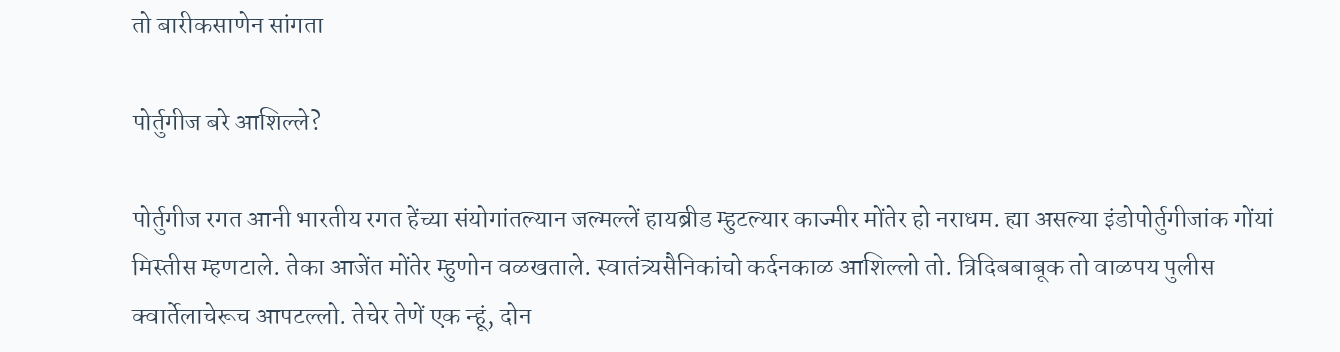तो बारीकसाणेन सांगता

पोर्तुगीज बरे आशिल्ले?

पोर्तुगीज रगत आनी भारतीय रगत हेंच्या संयोगांतल्यान जल्मल्लें हायब्रीड म्हुटल्यार काज्मीर मोंतेर हो नराधम. ह्या असल्या इंडोपोर्तुगीजांक गोंयां मिस्तीस म्हणटाले. तेका आजेंत मोंतेर म्हुणोन वळखताले. स्वातंत्र्यसैनिकांचो कर्दनकाळ आशिल्लो तो. त्रिदिबबाबूक तो वाळपय पुलीस क्वार्तेलाचेरूच आपटल्लो. तेचेर तेणें एक न्हूं, दोन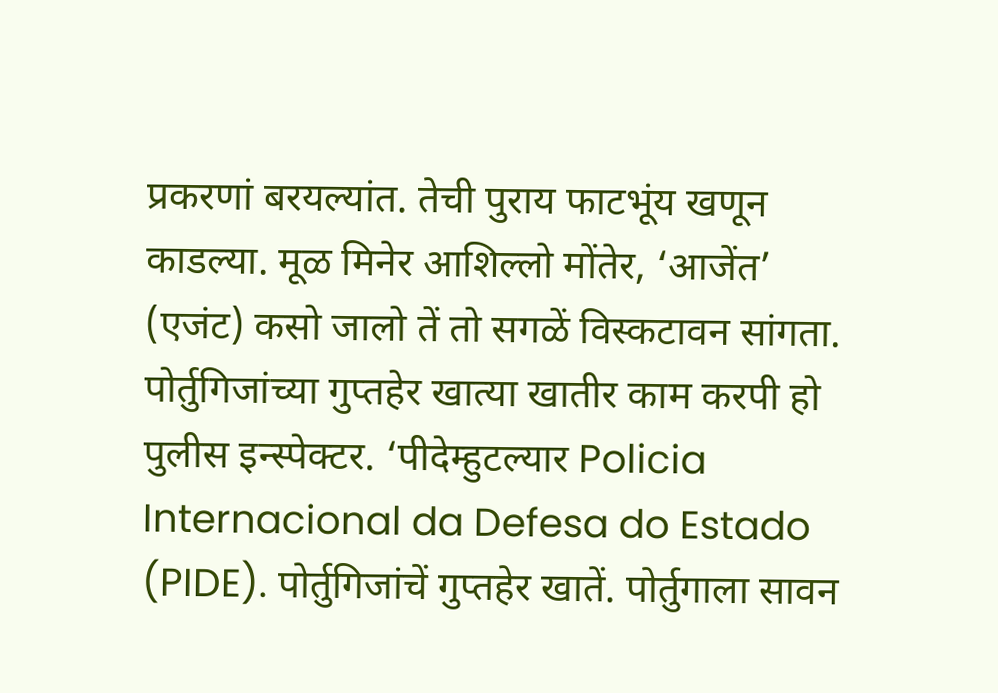प्रकरणां बरयल्यांत. तेची पुराय फाटभूंय खणून काडल्या. मूळ मिनेर आशिल्लो मोंतेर, ‘आजेंत’ (एजंट) कसो जालो तें तो सगळें विस्कटावन सांगता. पोर्तुगिजांच्या गुप्तहेर खात्या खातीर काम करपी हो पुलीस इन्स्पेक्टर. ‘पीदेम्हुटल्यार Policia Internacional da Defesa do Estado (PIDE). पोर्तुगिजांचें गुप्तहेर खातें. पोर्तुगाला सावन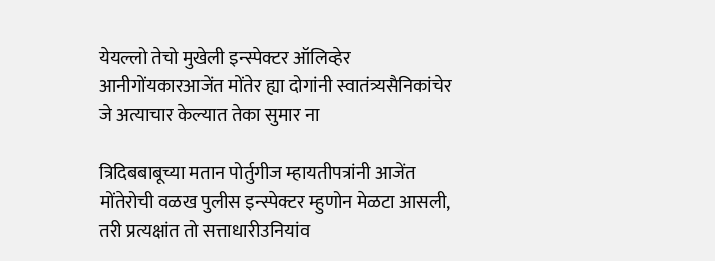येयल्लो तेचो मुखेली इन्स्पेक्टर ऑलिव्हेर आनीगोंयकारआजेंत मोंतेर ह्या दोगांनी स्वातंत्र्यसैनिकांचेर जे अत्याचार केल्यात तेका सुमार ना

त्रिदिबबाबूच्या मतान पोर्तुगीज म्हायतीपत्रांनी आजेंत मोंतेरोची वळख पुलीस इन्स्पेक्टर म्हुणोन मेळटा आसली, तरी प्रत्यक्षांत तो सत्ताधारीउनियांव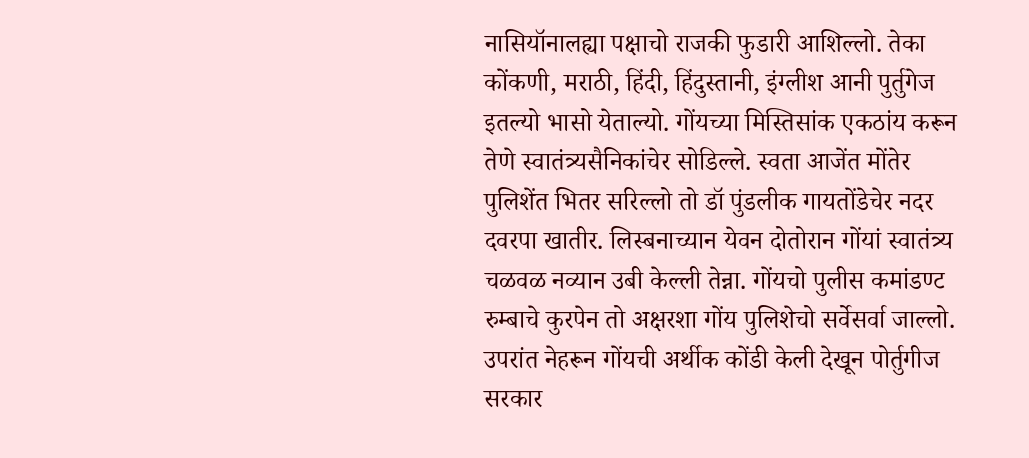नासियॉनालह्या पक्षाचो राजकी फुडारी आशिल्लो. तेका कोंकणी, मराठी, हिंदी, हिंदुस्तानी, इंग्लीश आनी पुर्तुगेज इतल्यो भासो येताल्यो. गोंयच्या मिस्तिसांक एकठांय करून तेणे स्वातंत्र्यसैनिकांचेर सोडिल्ले. स्वता आजेंत मोंतेर पुलिशेंत भितर सरिल्लो तो डॉ पुंडलीक गायतोंडेचेर नदर दवरपा खातीर. लिस्बनाच्यान येवन दोतोरान गोंयां स्वातंत्र्य चळवळ नव्यान उबी केल्ली तेन्ना. गोंयचो पुलीस कमांडण्ट रुम्बाचे कुरपेन तो अक्षरशा गोंय पुलिशेचो सर्वेसर्वा जाल्लो. उपरांत नेहरून गोंयची अर्थीक कोंडी केली देखून पोर्तुगीज सरकार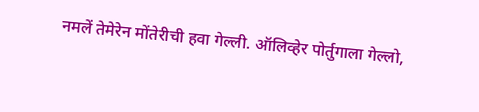नमलें तेमेरेन मोंतेरीची हवा गेल्ली. ऑलिव्हेर पोर्तुगाला गेल्लो,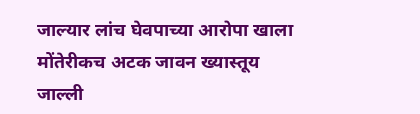जाल्यार लांच घेवपाच्या आरोपा खाला मोंतेरीकच अटक जावन ख्यास्तूय जाल्ली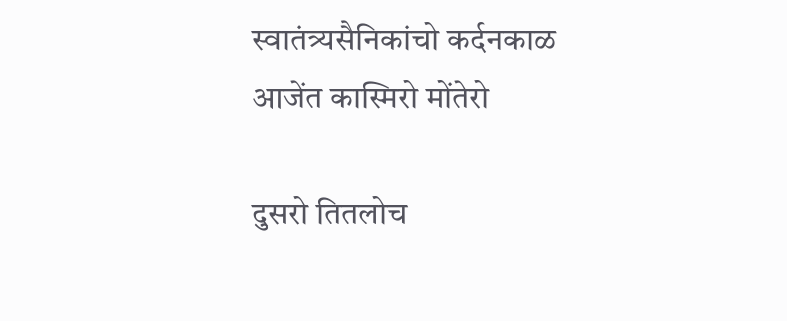स्वातंत्र्यसैनिकांचो कर्दनकाळ आजेंत कास्मिरो मोंतेरो

दुसरो तितलोच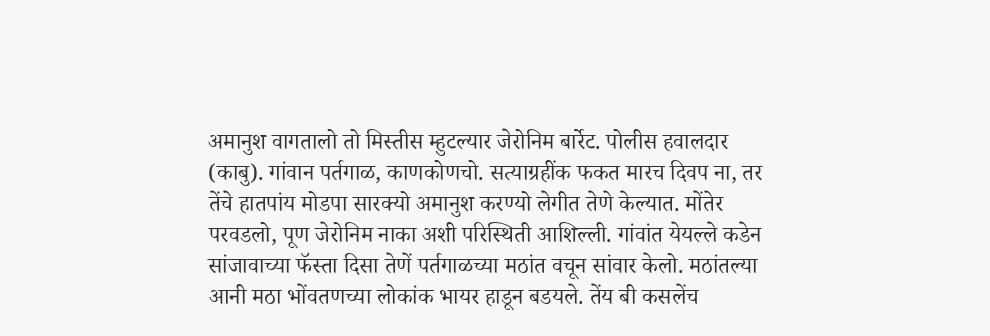अमानुश वागतालो तो मिस्तीस म्हुटल्यार जेरोनिम बार्रेट. पोलीस हवालदार (काबु). गांवान पर्तगाळ, काणकोणचो. सत्याग्रहींक फकत मारच दिवप ना, तर तेंचे हातपांय मोडपा सारक्यो अमानुश करण्यो लेगीत तेणे केल्यात. मोंतेर परवडलो, पूण जेरोनिम नाका अशी परिस्थिती आशिल्ली. गांवांत येयल्ले कडेन सांजावाच्या फॅस्ता दिसा तेणें पर्तगाळच्या मठांत वचून सांवार केलो. मठांतल्या आनी मठा भोंवतणच्या लोकांक भायर हाडून बडयले. तेंय बी कसलेंच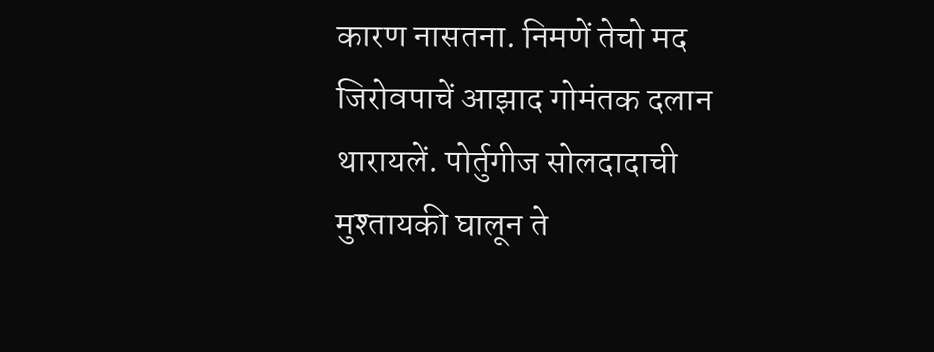कारण नासतना. निमणें तेचो मद जिरोवपाचें आझाद गोमंतक दलान थारायलें. पोर्तुगीज सोलदादाची मुश्तायकी घालून ते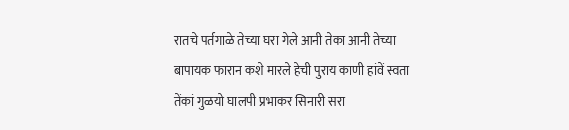रातचे पर्तगाळे तेच्या घरा गेले आनी तेका आनी तेच्या बापायक फारान कशे मारले हेची पुराय काणी हांवें स्वता तेंकां गुळयो घालपी प्रभाकर सिनारी सरा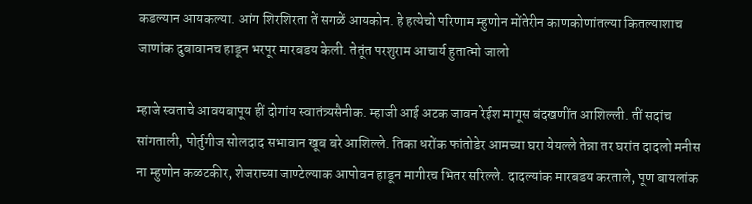कडल्यान आयकल्या. आंग शिरशिरता तें सगळें आयकोन. हे हत्येचो परिणाम म्हुणोन मोंतेरीन काणकोणांतल्या कितल्याशाच जाणांक दुबावानच हाडून भरपूर मारबडय केली. तेतूंत परशुराम आचार्य हुतात्मो जालो

म्हाजे स्वताचे आवयबापूय हीं दोगांय स्वातंत्र्यसैनीक. म्हाजी आई अटक जावन रेईश मागूस बंदखणींत आशिल्ली. तीं सदांच सांगताली, पोर्तुगीज सोलदाद सभावान खूब बरे आशिल्ले. तिका धरोंक फांतोडेर आमच्या घरा येयल्ले तेन्ना तर घरांत दादलो मनीस ना म्हुणोन कळटकीर, शेजराच्या जाण्टेल्याक आपोवन हाडून मागीरच भितर सरिल्ले. दादल्यांक मारबडय करताले, पूण बायलांक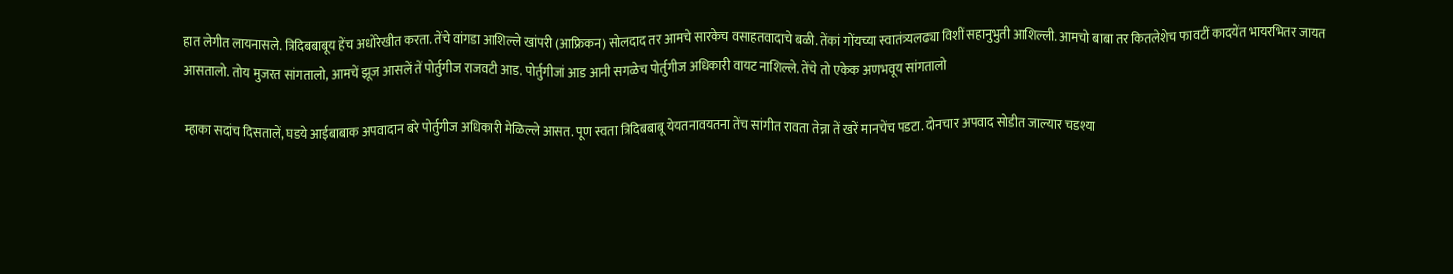हात लेगीत लायनासले. त्रिदिबबाबूय हेंच अधोरेखीत करता. तेंचे वांगडा आशिल्ले खांपरी (आफ्रिकन) सोलदाद तर आमचे सारकेच वसाहतवादाचे बळी. तेंकां गोंयच्या स्वातंत्र्यलढ्या विशीं सहानुभुती आशिल्ली. आमचो बाबा तर कितलेशेच फावटीं कादयेंत भायरभितर जायत आसतालो. तोय मुजरत सांगतालो, आमचें झूज आसलें तें पोर्तुगीज राजवटी आड. पोर्तुगीजां आड आनी सगळेच पोर्तुगीज अधिकारी वायट नाशिल्ले. तेंचे तो एकेक अणभवूय सांगतालो

म्हाका सदांच दिसतालें, घडये आईबाबाक अपवादान बरे पोर्तुगीज अधिकारी मेळिल्ले आसत. पूण स्वता त्रिदिबबाबू येयतनावयतना तेंच सांगीत रावता तेन्ना तें खरें मानचेंच पडटा. दोनचार अपवाद सोडीत जाल्यार चडश्या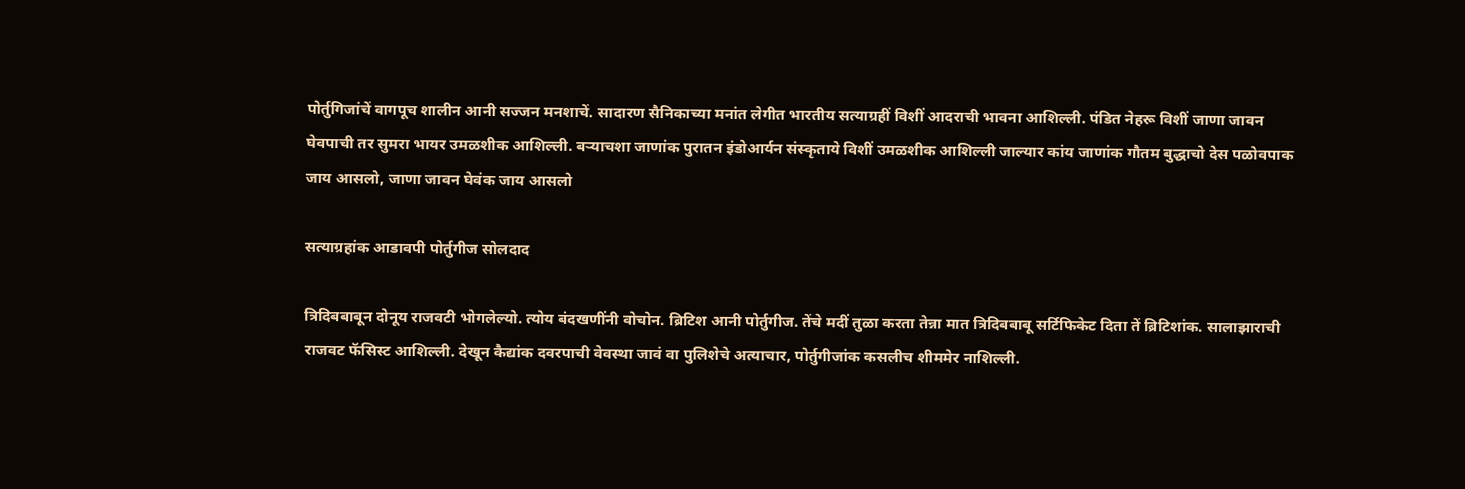पोर्तुगिजांचें वागपूच शालीन आनी सज्जन मनशाचें. सादारण सैनिकाच्या मनांत लेगीत भारतीय सत्याग्रहीं विशीं आदराची भावना आशिल्ली. पंडित नेहरू विशीं जाणा जावन घेवपाची तर सुमरा भायर उमळशीक आशिल्ली. बऱ्याचशा जाणांक पुरातन इंडोआर्यन संस्कृताये विशीं उमळशीक आशिल्ली जाल्यार कांय जाणांक गौतम बुद्धाचो देस पळोवपाक जाय आसलो, जाणा जावन घेवंक जाय आसलो

सत्याग्रहांक आडावपी पोर्तुगीज सोलदाद

त्रिदिबबाबून दोनूय राजवटी भोगलेल्यो. त्योय बंदखणींनी वोचोन. ब्रिटिश आनी पोर्तुगीज. तेंचे मदीं तुळा करता तेन्ना मात त्रिदिबबाबू सर्टिफिकेट दिता तें ब्रिटिशांक. सालाझाराची राजवट फॅसिस्ट आशिल्ली. देखून कैद्यांक दवरपाची वेवस्था जावं वा पुलिशेचे अत्याचार, पोर्तुगीजांक कसलीच शीममेर नाशिल्ली.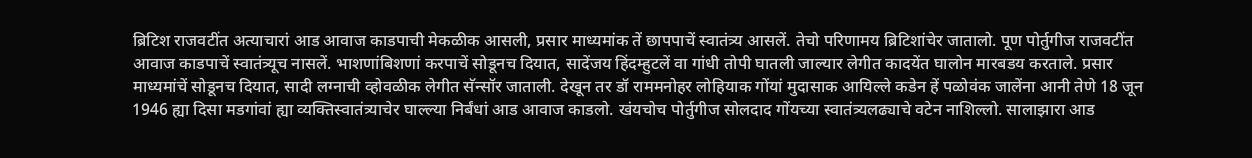ब्रिटिश राजवटींत अत्याचारां आड आवाज काडपाची मेकळीक आसली, प्रसार माध्यमांक तें छापपाचें स्वातंत्र्य आसलें. तेचो परिणामय ब्रिटिशांचेर जातालो. पूण पोर्तुगीज राजवटींत आवाज काडपाचें स्वातंत्र्यूच नासलें. भाशणांबिशणां करपाचें सोडूनच दियात, सादेंजय हिंदम्हुटलें वा गांधी तोपी घातली जाल्यार लेगीत कादयेंत घालोन मारबडय करताले. प्रसार माध्यमांचें सोडूनच दियात, सादी लग्नाची व्होवळीक लेगीत सॅन्सॉर जाताली. देखून तर डॉ राममनोहर लोहियाक गोंयां मुदासाक आयिल्ले कडेन हें पळोवंक जालेंना आनी तेणे 18 जून 1946 ह्या दिसा मडगांवां ह्या व्यक्तिस्वातंत्र्याचेर घाल्ल्या निर्बंधां आड आवाज काडलो. खंयचोच पोर्तुगीज सोलदाद गोंयच्या स्वातंत्र्यलढ्याचे वटेन नाशिल्लो. सालाझारा आड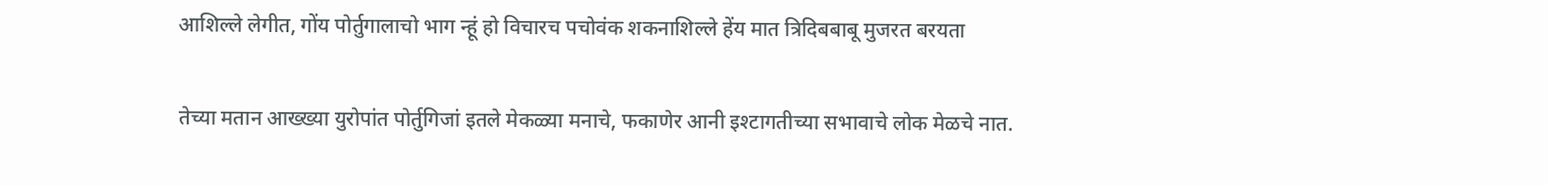आशिल्ले लेगीत, गोंय पोर्तुगालाचो भाग न्हूं हो विचारच पचोवंक शकनाशिल्ले हेंय मात त्रिदिबबाबू मुजरत बरयता

तेच्या मतान आख्ख्या युरोपांत पोर्तुगिजां इतले मेकळ्या मनाचे, फकाणेर आनी इश्टागतीच्या सभावाचे लोक मेळचे नात.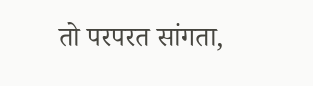तो परपरत सांगता,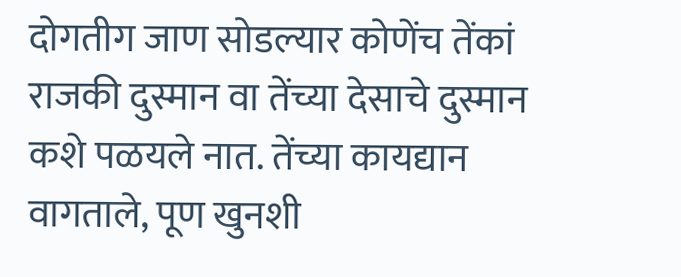दोगतीग जाण सोडल्यार कोणेंच तेंकां राजकी दुस्मान वा तेंच्या देसाचे दुस्मान कशे पळयले नात. तेंच्या कायद्यान वागताले, पूण खुनशी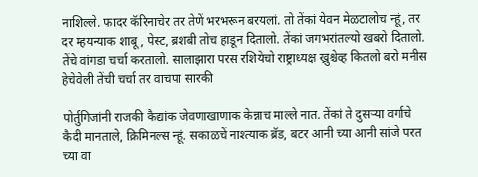नाशिल्ले. फादर कॅरिनाचेर तर तेणें भरभरून बरयलां. तो तेंकां येवन मेळटालोच न्हूं, तर दर म्हयन्याक शाबू, पेस्ट, ब्रशबी तोच हाडून दितालो. तेंकां जगभरांतल्यो खबरो दितालो. तेंचे वांगडा चर्चा करतालो. सालाझारा परस रशियेचो राष्ट्राध्यक्ष ख्रुश्चेव्ह कितलो बरो मनीस हेचेवेली तेंची चर्चा तर वाचपा सारकी

पोर्तुगिजांनी राजकी कैद्यांक जेवणाखाणाक केन्नाच माल्ले नात. तेंकां ते दुसऱ्या वर्गाचे कैदी मानताले, क्रिमिनल्स न्हूं. सकाळचें नाश्त्याक ब्रॅड, बटर आनी च्या आनी सांजे परत च्या वा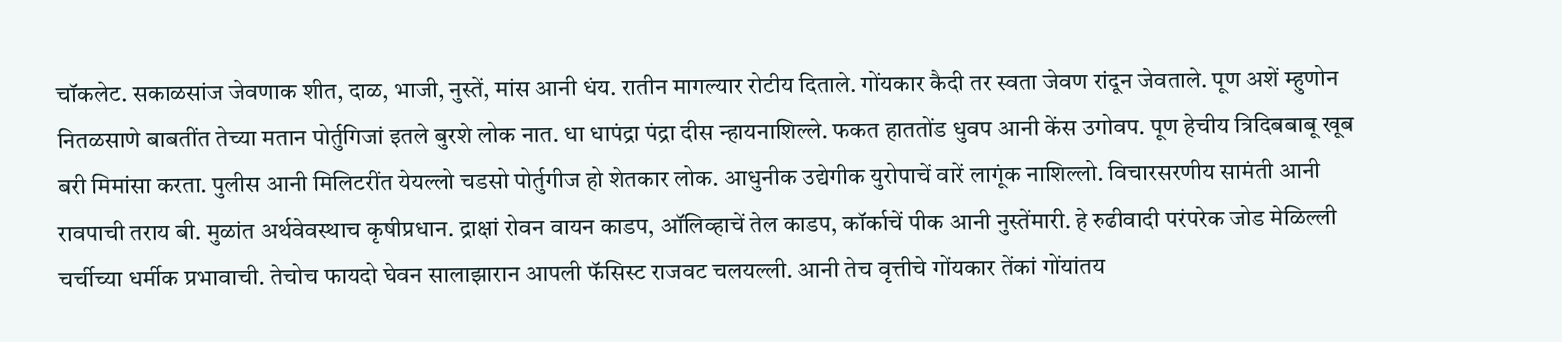चॉकलेट. सकाळसांज जेवणाक शीत, दाळ, भाजी, नुस्तें, मांस आनी धंय. रातीन मागल्यार रोटीय दिताले. गोंयकार कैदी तर स्वता जेवण रांदून जेवताले. पूण अशें म्हुणोन नितळसाणे बाबतींत तेच्या मतान पोर्तुगिजां इतले बुरशे लोक नात. धा धापंद्रा पंद्रा दीस न्हायनाशिल्ले. फकत हाततोंड धुवप आनी केंस उगोवप. पूण हेचीय त्रिदिबबाबू खूब बरी मिमांसा करता. पुलीस आनी मिलिटरींत येयल्लो चडसो पोर्तुगीज हो शेतकार लोक. आधुनीक उद्येगीक युरोपाचें वारें लागूंक नाशिल्लो. विचारसरणीय सामंती आनी रावपाची तराय बी. मुळांत अर्थवेवस्थाच कृषीप्रधान. द्राक्षां रोवन वायन काडप, ऑलिव्हाचें तेल काडप, कॉर्काचें पीक आनी नुस्तेंमारी. हे रुढीवादी परंपरेक जोड मेळिल्ली चर्चीच्या धर्मीक प्रभावाची. तेचोच फायदो घेवन सालाझारान आपली फॅसिस्ट राजवट चलयल्ली. आनी तेच वृत्तीचे गोंयकार तेंकां गोंयांतय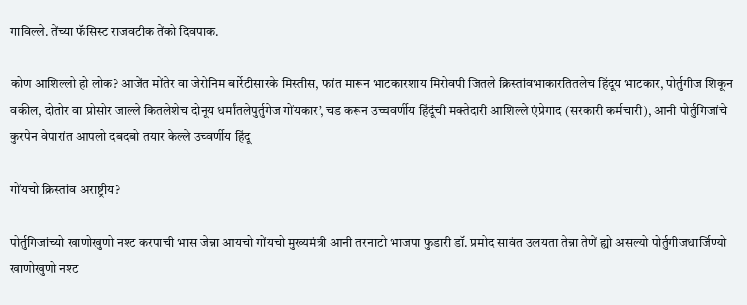गाविल्ले. तेंच्या फॅसिस्ट राजवटीक तेंको दिवपाक.

कोण आशिल्लो हो लोक? आजेंत मोंतेर वा जेरोनिम बार्रेटीसारके मिस्तीस, फांत मारून भाटकारशाय मिरोवपी जितले क्रिस्तांवभाकारतितलेच हिंदूय भाटकार, पोर्तुगीज शिकून वकील, दोतोर वा प्रोसोर जाल्ले कितलेशेच दोनूय धर्मांतलेपुर्तुगेज गोंयकार’, चड करून उच्चवर्णीय हिंदूंची मक्तेदारी आशिल्ले एंप्रेगाद (सरकारी कर्मचारी), आनी पोर्तुगिजांचे कुरपेन वेपारांत आपलो दबदबो तयार केल्ले उच्वर्णीय हिंदू

गोंयचो क्रिस्तांव अराष्ट्रीय?

पोर्तुगिजांच्यो खाणोखुणो नश्ट करपाची भास जेन्ना आयचो गोंयचो मुख्यमंत्री आनी तरनाटो भाजपा फुडारी डॉ. प्रमोद सावंत उलयता तेन्ना तेणें ह्यो असल्यो पोर्तुगीजधार्जिण्यो खाणोखुणो नश्ट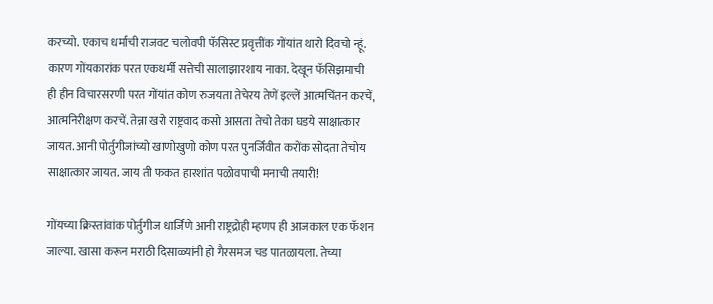करच्यो. एकाच धर्माची राजवट चलोवपी फॅसिस्ट प्रवृत्तींक गोंयांत थारो दिवचो न्हूं. कारण गोंयकारांक परत एकधर्मी सत्तेची सालाझारशाय नाका. देखून फॅसिझमाची ही हीन विचारसरणी परत गोंयांत कोण रुजयता तेचेरय तेणें इल्लें आत्मचिंतन करचें, आत्मनिरीक्षण करचें. तेन्ना खरो राष्ट्रवाद कसो आसता तेचो तेका घडये साक्षात्कार जायत. आनी पोर्तुगीजांच्यो खाणोखुणो कोण परत पुनर्जिवीत करोंक सोदता तेचोय साक्षात्कार जायत. जाय ती फकत हारशांत पळोवपाची मनाची तयारी!

गोंयच्या क्रिस्तांवांक पोर्तुगीज धार्जिणे आनी राष्ट्रद्रोही म्हणप ही आजकाल एक फॅशन जाल्या. खासा करून मराठी दिसाळ्यांनी हो गैरसमज चड पातळायला. तेच्या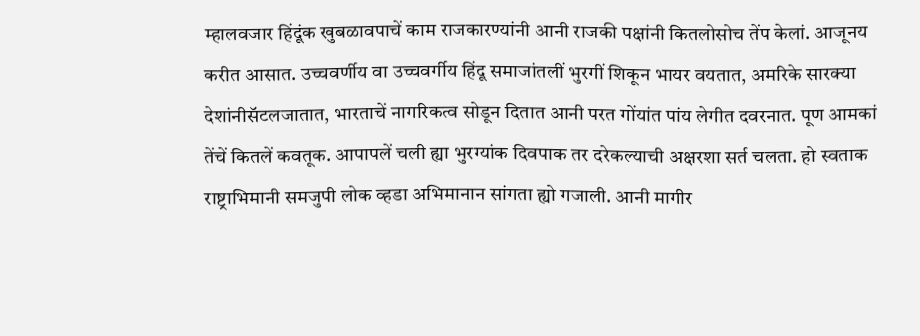म्हालवजार हिंदूंक खुबळावपाचें काम राजकारण्यांनी आनी राजकी पक्षांनी कितलोसोच तेंप केलां. आजूनय करीत आसात. उच्चवर्णीय वा उच्चवर्गीय हिंदू समाजांतलीं भुरगीं शिकून भायर वयतात, अमरिके सारक्या देशांनीसॅटलजातात, भारताचें नागरिकत्व सोडून दितात आनी परत गोंयांत पांय लेगीत दवरनात. पूण आमकां तेंचें कितलें कवतूक. आपापलें चली ह्या भुरग्यांक दिवपाक तर दरेकल्याची अक्षरशा सर्त चलता. हो स्वताक राष्ट्राभिमानी समजुपी लोक व्हडा अभिमानान सांगता ह्यो गजाली. आनी मागीर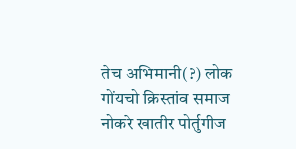तेच अभिमानी(?) लोक गोंयचो क्रिस्तांव समाज नोकरे खातीर पोर्तुगीज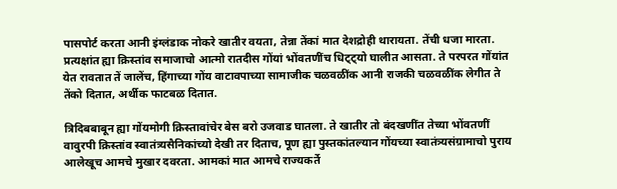पासपोर्ट करता आनी इंग्लंडाक नोकरे खातीर वयता, तेन्ना तेंकां मात देशद्रोही थारायता. तेंची धजा मारता. प्रत्यक्षांत ह्या क्रिस्तांव समाजाचो आत्मो रातदीस गोंयां भोंवतणींच धिट्ट्यो घालीत आसता. ते परपरत गोंयांत येत रावतात तें जालेंच, हिंगाच्या गोंय वाटावपाच्या सामाजीक चळवळींक आनी राजकी चळवळींक लेगीत ते तेंको दितात, अर्थीक फाटबळ दितात.

त्रिदिबबाबून ह्या गोंयमोगी क्रिस्तावांचेर बेस बरो उजवाड घातला. ते खातीर तो बंदखणींत तेच्या भोंवतणीं वावुरपी क्रिस्तांव स्वातंत्र्यसैनिकांच्यो देखी तर दिताच, पूण ह्या पुस्तकांतल्यान गोंयच्या स्वातंत्र्यसंग्रामाचो पुराय आलेखूच आमचे मुखार दवरता. आमकां मात आमचे राज्यकर्ते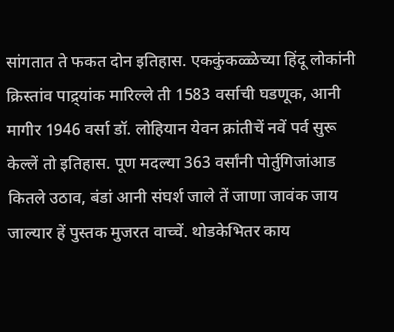सांगतात ते फकत दोन इतिहास. एककुंकळ्ळेच्या हिंदू लोकांनी क्रिस्तांव पाद्र्यांक मारिल्ले ती 1583 वर्साची घडणूक, आनी मागीर 1946 वर्सा डॉ. लोहियान येवन क्रांतीचें नवें पर्व सुरू केल्लें तो इतिहास. पूण मदल्या 363 वर्सांनी पोर्तुगिजांआड कितले उठाव, बंडां आनी संघर्श जाले तें जाणा जावंक जाय जाल्यार हें पुस्तक मुजरत वाच्चें. थोडकेभितर काय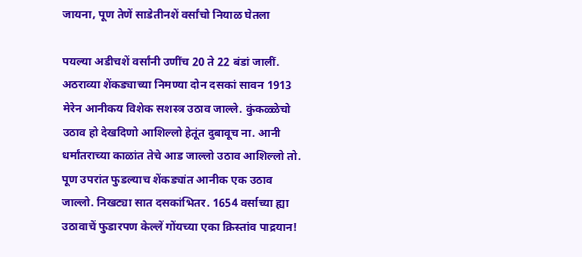जायना, पूण तेणें साडेतीनशें वर्सांचो नियाळ घेतला

पयल्या अडीचशें वर्सांनी उणींच 20 ते 22 बंडां जालीं. अठराव्या शेंकड्याच्या निमण्या दोन दसकां सावन 1913 मेरेन आनीकय विशेक सशस्त्र उठाव जाल्ले. कुंकळ्ळेचो उठाव हो देखदिणो आशिल्लो हेतूंत दुबावूच ना. आनी धर्मांतराच्या काळांत तेचे आड जाल्लो उठाव आशिल्लो तो. पूण उपरांत फुडल्याच शेंकड्यांत आनीक एक उठाव जाल्लो. निखट्या सात दसकांभितर. 1654 वर्साच्या ह्या उठावाचें फुडारपण केल्लें गोंयच्या एका क्रिस्तांव पाद्रयान!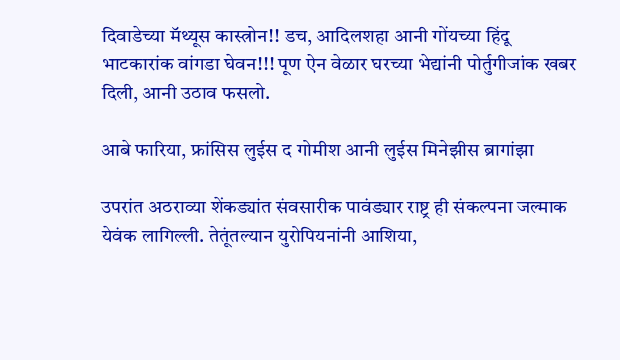दिवाडेच्या मॅथ्यूस कास्त्रोन!! डच, आदिलशहा आनी गोंयच्या हिंदू भाटकारांक वांगडा घेवन!!! पूण ऐन वेळार घरच्या भेद्यांनी पोर्तुगीजांक खबर दिली, आनी उठाव फसलो.

आबे फारिया, फ्रांसिस लुईस द गोमीश आनी लुईस मिनेझीस ब्रागांझा

उपरांत अठराव्या शेंकड्यांत संवसारीक पावंड्यार राष्ट्र ही संकल्पना जल्माक येवंक लागिल्ली. तेतूंतल्यान युरोपियनांनी आशिया,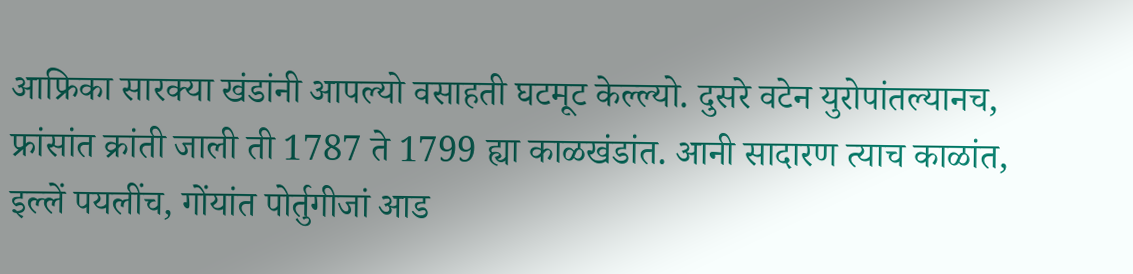आफ्रिका सारक्या खंडांनी आपल्यो वसाहती घटमूट केल्ल्यो. दुसरे वटेन युरोपांतल्यानच, फ्रांसांत क्रांती जाली ती 1787 ते 1799 ह्या काळखंडांत. आनी सादारण त्याच काळांत, इल्लें पयलींच, गोंयांत पोर्तुगीजां आड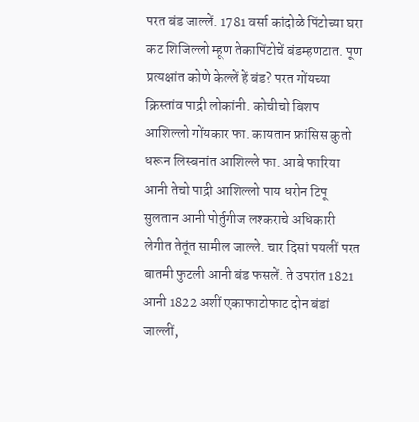परत बंड जाल्लें. 1781 वर्सा कांदोळे पिंटोच्या घरा कट शिजिल्लो म्हूण तेकापिंटोचें बंडम्हणटात. पूण प्रत्यक्षांत कोणे केल्लें हें बंड? परत गोंयच्या क्रिस्तांव पाद्री लोकांनी. कोचीचो बिशप आशिल्लो गोंयकार फा. कायतान फ्रांसिस कुतो धरून लिस्बनांत आशिल्ले फा. आबे फारिया आनी तेचो पाद्री आशिल्लो पाय धरोन टिपू सुलतान आनी पोर्तुगीज लश्कराचे अधिकारी लेगीत तेतूंत सामील जाल्ले. चार दिसां पयलीं परत बातमी फुटली आनी बंड फसलें. ते उपरांत 1821 आनी 1822 अशीं एकाफाटोफाट दोन बंडां जाल्लीं,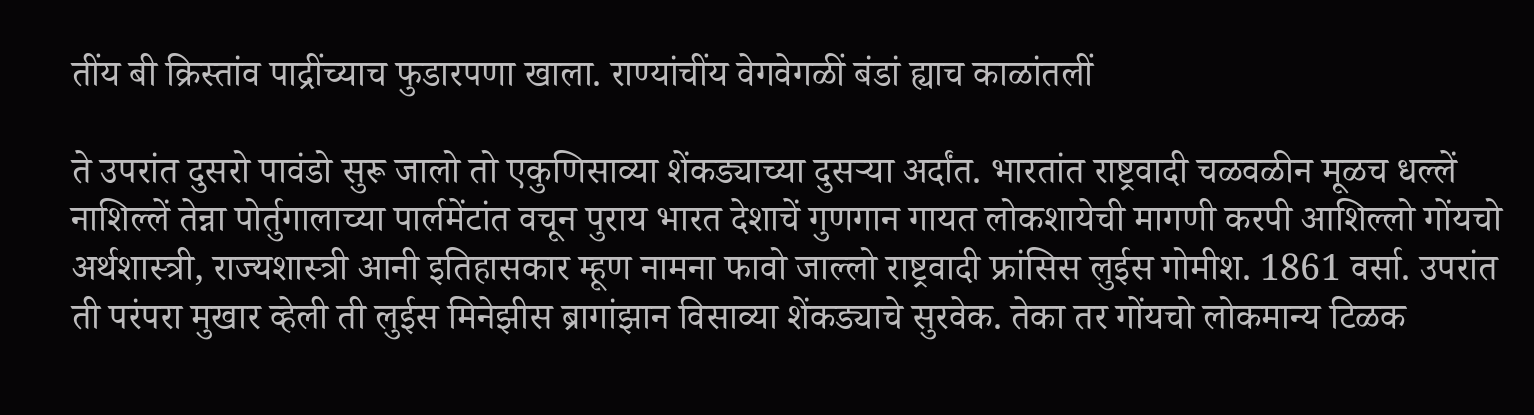तींय बी क्रिस्तांव पाद्रींच्याच फुडारपणा खाला. राण्यांचींय वेगवेगळीं बंडां ह्याच काळांतलीं

ते उपरांत दुसरो पावंडो सुरू जालो तो एकुणिसाव्या शेंकड्याच्या दुसऱ्या अर्दांत. भारतांत राष्ट्रवादी चळवळीन मूळच धल्लें नाशिल्लें तेन्ना पोर्तुगालाच्या पार्लमेंटांत वचून पुराय भारत देशाचें गुणगान गायत लोकशायेची मागणी करपी आशिल्लो गोंयचो अर्थशास्त्री, राज्यशास्त्री आनी इतिहासकार म्हूण नामना फावो जाल्लो राष्ट्रवादी फ्रांसिस लुईस गोमीश. 1861 वर्सा. उपरांत ती परंपरा मुखार व्हेली ती लुईस मिनेझीस ब्रागांझान विसाव्या शेंकड्याचे सुरवेक. तेका तर गोंयचो लोकमान्य टिळक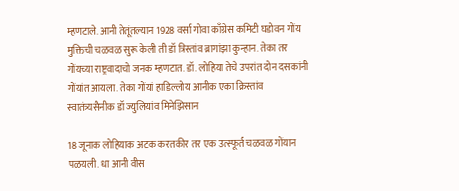म्हणटाले. आनी तेतूंतल्यान 1928 वर्सा गोवा काँग्रेस कमिटी घडोवन गोंय मुक्तिची चळवळ सुरू केली ती डॉ त्रिस्तांव ब्रागांझा कुन्हान. तेका तर गोंयच्या राष्ट्रवादाचो जनक म्हणटात. डॉ. लोहिया तेचे उपरांत दोन दसकांनी गोंयांत आयला. तेका गोंयां हाडिल्लोय आनीक एका क्रिस्तांव स्वातंत्र्यसैनीक डॉ ज्युलियांव मिनेझिसान

18 जूनाक लोहियाक अटक करतकीर तर एक उत्स्फूर्त चळवळ गोंयान पळयली. धा आनी वीस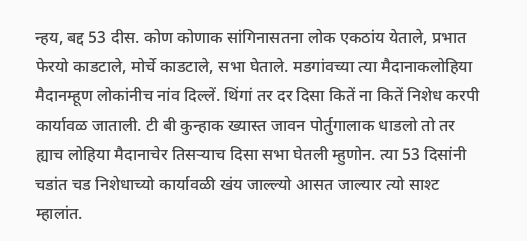न्हय, बद्द 53 दीस. कोण कोणाक सांगिनासतना लोक एकठांय येताले, प्रभात फेरयो काडटाले, मोर्चे काडटाले, सभा घेताले. मडगांवच्या त्या मैदानाकलोहिया मैदानम्हूण लोकांनीच नांव दिल्लें. थिंगां तर दर दिसा कितें ना कितें निशेध करपी कार्यावळ जाताली. टी बी कुन्हाक ख्यास्त जावन पोर्तुगालाक धाडलो तो तर ह्याच लोहिया मैदानाचेर तिसऱ्याच दिसा सभा घेतली म्हुणोन. त्या 53 दिसांनी चडांत चड निशेधाच्यो कार्यावळी खंय जाल्ल्यो आसत जाल्यार त्यो साश्ट म्हालांत.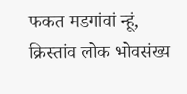फकत मडगांवां न्हूं, क्रिस्तांव लोक भोवसंख्य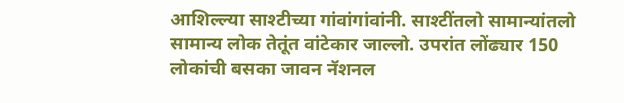आशिल्ल्या साश्टीच्या गांवांगांवांनी. साश्टींतलो सामान्यांतलो सामान्य लोक तेतूंत वांटेकार जाल्लो. उपरांत लोंढ्यार 150 लोकांची बसका जावन नॅशनल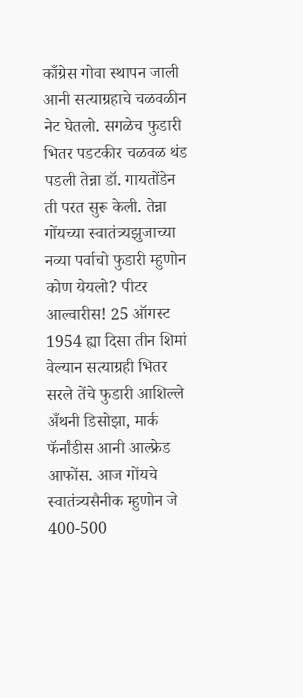काँग्रेस गोवा स्थापन जाली आनी सत्याग्रहाचे चळवळीन नेट घेतलो. सगळेच फुडारी भितर पडटकीर चळवळ थंड पडली तेन्ना डॉ. गायतोंडेन ती परत सुरू केली. तेन्ना गोंयच्या स्वातंत्र्यझुजाच्या नव्या पर्वाचो फुडारी म्हुणोन कोण येयलो? पीटर आल्वारीस! 25 ऑगस्ट 1954 ह्या दिसा तीन शिमां वेल्यान सत्याग्रही भितर सरले तेंचे फुडारी आशिल्ले अँथनी डिसोझा, मार्क फॅर्नांडीस आनी आल्फ्रेड आफोंस. आज गोंयचे स्वातंत्र्यसैनीक म्हुणोन जे 400-500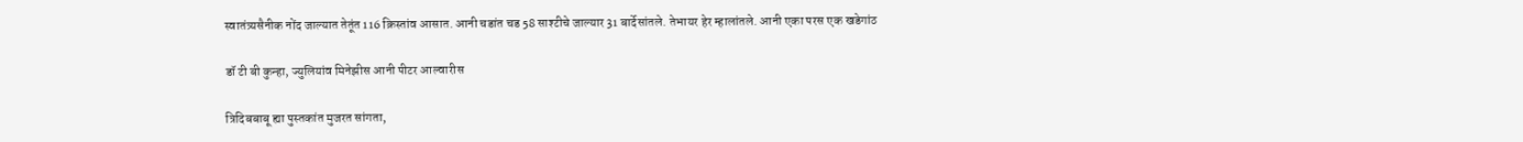स्वातंत्र्यसैनीक नोंद जाल्यात तेतूंत 116 क्रिस्तांव आसात. आनी चडांत चड 58 साश्टीचे जाल्यार 31 बार्देसांतले. तेभायर हेर म्हालांतले. आनी एका परस एक खडेगांठ

डॉ टी बी कुन्हा, ज्युलियांव मिनेझीस आनी पीटर आल्वारीस

त्रिदिबबाबू ह्या पुस्तकांत मुजरत सांगता,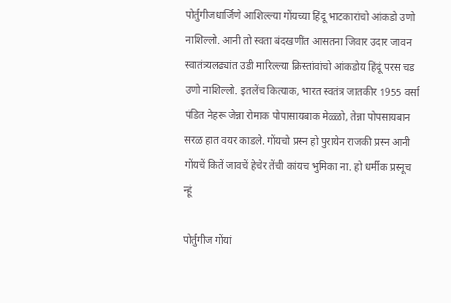पोर्तुगीजधार्जिणे आशिल्ल्या गोंयच्या हिंदू भाटकारांचो आंकडो उणो नाशिल्लो. आनी तो स्वता बंदखणींत आसतना जिवार उदार जावन स्वातंत्र्यलढ्यांत उडी मारिल्ल्या क्रिस्तांवांचो आंकडोय हिंदूं परस चड उणो नाशिल्लो. इतलेंच कित्याक, भारत स्वतंत्र जातकीर 1955 वर्सा पंडित नेहरू जेन्ना रोमाक पोपासायबाक मेळ्ळो, तेन्ना पोपसायबान सरळ हात वयर काडले. गोंयचो प्रस्न हो पुरायेन राजकी प्रस्न आनी गोंयचें कितें जावचें हेचेर तेंची कांयच भुमिका ना. हो धर्मीक प्रस्नूच न्हूं

पोर्तुगीज गोंयां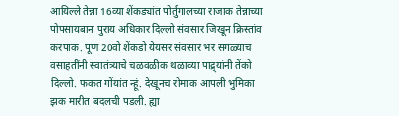आयिल्ले तेन्ना 16व्या शेंकड्यांत पोर्तुगालच्या राजाक तेन्नाच्या पोपसायबान पुराय अधिकार दिल्लो संवसार जिखून क्रिस्तांव करपाक. पूण 20वो शेंकडो येयसर संवसार भर सगळ्याच वसाहतींनी स्वातंत्र्याचे चळवळीक थळाव्या पाद्र्यांनी तेंको दिल्लो. फकत गोंयांत न्हूं. देखूनच रोमाक आपली भुमिका झक मारीत बदलची पडली. ह्या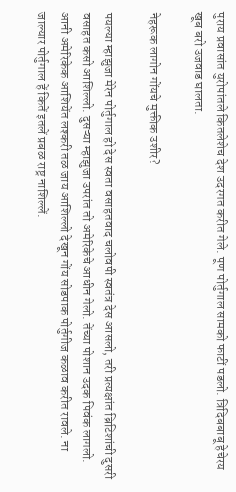पुराय प्रवासांत युरोपांतले कितलेशेच देश उदरगत करीत गेले. पूण पोर्तुगाल सामको फाटीं पडलो. त्रिदिबबाबू हेचेरय खूब बरो उजवाड घालता.

नेहरूक लागोन गोंयचे मुक्तीक उशीर?

पयल्या म्हाझुजा मेरेन पोर्तुगाल हो देस स्वता वसाहतवाद चलोवपी स्वतंत्र देस आसलो, तरी प्रत्यक्षांत ब्रिटिशांची दुसरी वसाहत कसो आशिल्लो. दुसऱ्या म्हाझुजा उपरांत तो अमेरिकेचे आधीन गेलो. तेंच्या पोशान उदक पिवंक लागलो. आनी अमेरिकेक आशियेंत लश्करी तळ जाय आशिल्लो देखून गोंय सोडपाक पोर्तुगीज कळाव करीत रावले. ना जाल्यार पोर्तुगाल हें कितें इतलें प्रबळ राष्ट्र नाशिल्लें.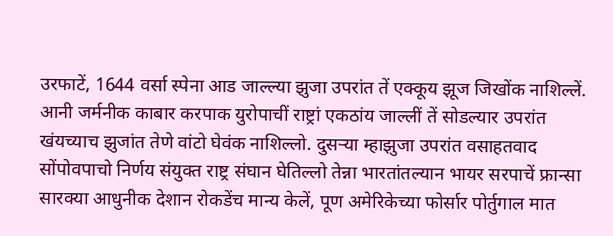उरफाटें, 1644 वर्सा स्पेना आड जाल्ल्या झुजा उपरांत तें एक्कूय झूज जिखोंक नाशिल्लें. आनी जर्मनीक काबार करपाक युरोपाचीं राष्ट्रां एकठांय जाल्लीं तें सोडल्यार उपरांत खंयच्याच झुजांत तेणे वांटो घेवंक नाशिल्लो. दुसऱ्या म्हाझुजा उपरांत वसाहतवाद सोंपोवपाचो निर्णय संयुक्त राष्ट्र संघान घेतिल्लो तेन्ना भारतांतल्यान भायर सरपाचें फ्रान्सा सारक्या आधुनीक देशान रोकडेंच मान्य केलें, पूण अमेरिकेच्या फोर्सार पोर्तुगाल मात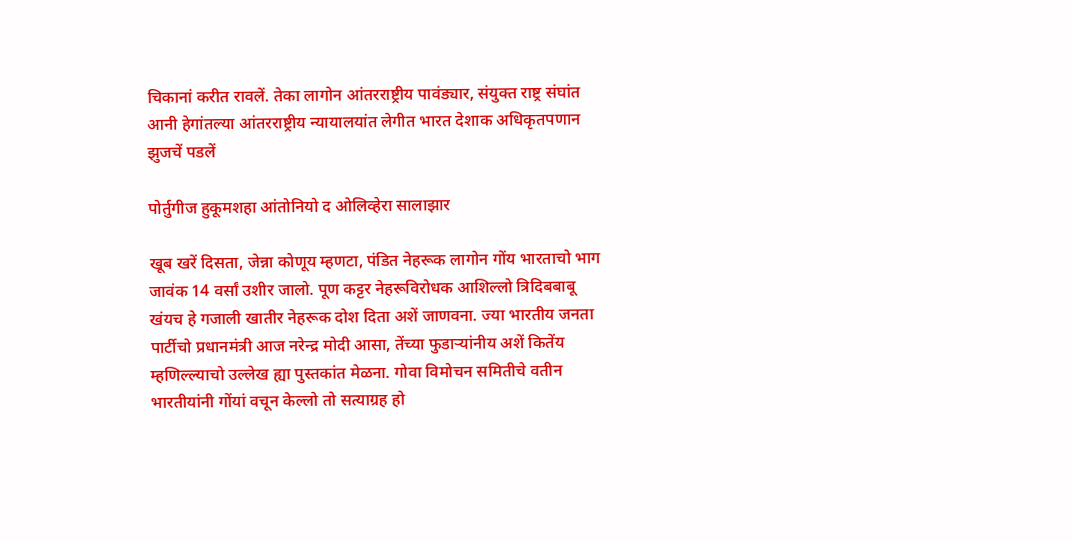चिकानां करीत रावलें. तेका लागोन आंतरराष्ट्रीय पावंड्यार, संयुक्त राष्ट्र संघांत आनी हेगांतल्या आंतरराष्ट्रीय न्यायालयांत लेगीत भारत देशाक अधिकृतपणान झुजचें पडलें

पोर्तुगीज हुकूमशहा आंतोनियो द ओलिव्हेरा सालाझार

खूब खरें दिसता, जेन्ना कोणूय म्हणटा, पंडित नेहरूक लागोन गोंय भारताचो भाग जावंक 14 वर्सां उशीर जालो. पूण कट्टर नेहरूविरोधक आशिल्लो त्रिदिबबाबू खंयच हे गजाली खातीर नेहरूक दोश दिता अशें जाणवना. ज्या भारतीय जनता पार्टीचो प्रधानमंत्री आज नरेन्द्र मोदी आसा, तेंच्या फुडाऱ्यांनीय अशें कितेंय म्हणिल्ल्याचो उल्लेख ह्या पुस्तकांत मेळना. गोवा विमोचन समितीचे वतीन भारतीयांनी गोंयां वचून केल्लो तो सत्याग्रह हो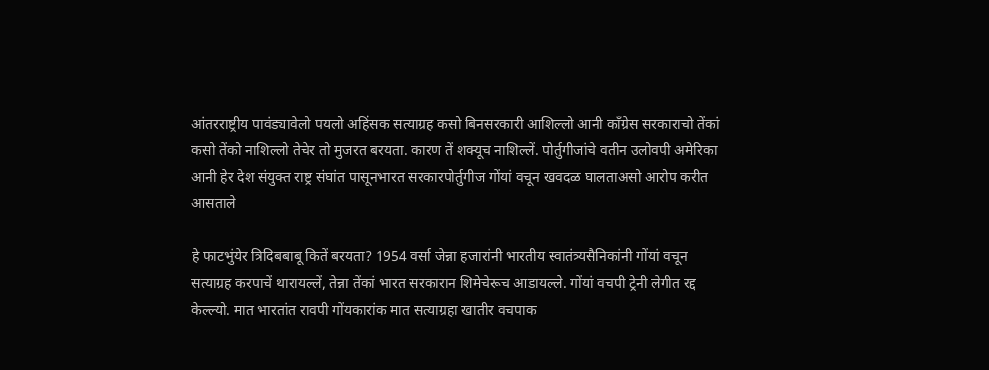आंतरराष्ट्रीय पावंड्यावेलो पयलो अहिंसक सत्याग्रह कसो बिनसरकारी आशिल्लो आनी काँग्रेस सरकाराचो तेंकां कसो तेंको नाशिल्लो तेचेर तो मुजरत बरयता. कारण तें शक्यूच नाशिल्लें. पोर्तुगीजांचे वतीन उलोवपी अमेरिका आनी हेर देश संयुक्त राष्ट्र संघांत पासूनभारत सरकारपोर्तुगीज गोंयां वचून खवदळ घालताअसो आरोप करीत आसताले

हे फाटभुंयेर त्रिदिबबाबू कितें बरयता? 1954 वर्सा जेन्ना हजारांनी भारतीय स्वातंत्र्यसैनिकांनी गोंयां वचून सत्याग्रह करपाचें थारायल्लें, तेन्ना तेंकां भारत सरकारान शिमेचेरूच आडायल्ले. गोंयां वचपी ट्रेनी लेगीत रद्द केल्ल्यो. मात भारतांत रावपी गोंयकारांक मात सत्याग्रहा खातीर वचपाक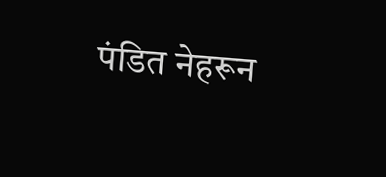पंडित नेहरून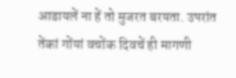आडायलें ना हें तो मुजरत बरयता. उपरांत तेंकां गोंयां वचोंक दिवचें ही मागणी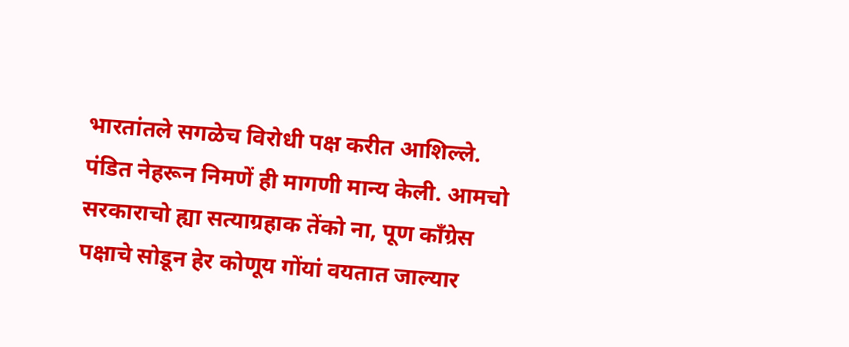भारतांतले सगळेच विरोधी पक्ष करीत आशिल्ले. पंडित नेहरून निमणें ही मागणी मान्य केली. आमचो सरकाराचो ह्या सत्याग्रहाक तेंको ना, पूण काँग्रेस पक्षाचे सोडून हेर कोणूय गोंयां वयतात जाल्यार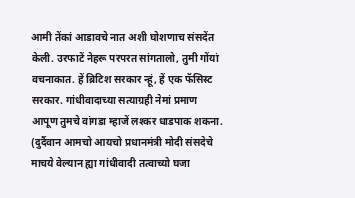आमी तेंकां आडावचे नात अशी घोशणाच संसदेंत केली. उरफाटें नेहरू परपरत सांगतालो, तुमी गोंयां वचनाकात. हें ब्रिटिश सरकार न्हूं, हें एक फॅसिस्ट सरकार. गांधीवादाच्या सत्याग्रही नेमां प्रमाण आपूण तुमचे वांगडा म्हाजें लश्कर धाडपाक शकना. (दुर्दैवान आमचो आयचो प्रधानमंत्री मोदी संसदेचे माचये वेल्यान ह्या गांधीवादी तत्वाच्यो घजा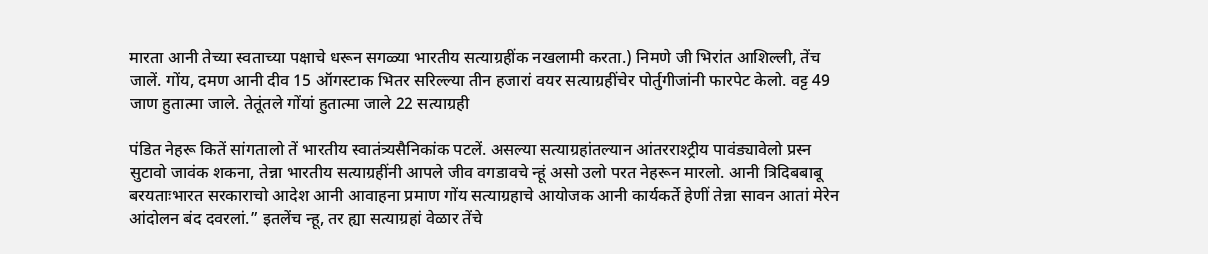मारता आनी तेच्या स्वताच्या पक्षाचे धरून सगळ्या भारतीय सत्याग्रहींक नखलामी करता.) निमणे जी भिरांत आशिल्ली, तेंच जालें. गोंय, दमण आनी दीव 15 ऑगस्टाक भितर सरिल्ल्या तीन हजारां वयर सत्याग्रहींचेर पोर्तुगीजांनी फारपेट केलो. वट्ट 49 जाण हुतात्मा जाले. तेतूंतले गोंयां हुतात्मा जाले 22 सत्याग्रही

पंडित नेहरू कितें सांगतालो तें भारतीय स्वातंत्र्यसैनिकांक पटलें. असल्या सत्याग्रहांतल्यान आंतरराश्ट्रीय पावंड्यावेलो प्रस्न सुटावो जावंक शकना, तेन्ना भारतीय सत्याग्रहींनी आपले जीव वगडावचे न्हूं असो उलो परत नेहरून मारलो. आनी त्रिदिबबाबू बरयताःभारत सरकाराचो आदेश आनी आवाहना प्रमाण गोंय सत्याग्रहाचे आयोजक आनी कार्यकर्ते हेणीं तेन्ना सावन आतां मेरेन आंदोलन बंद दवरलां.” इतलेंच न्हू, तर ह्या सत्याग्रहां वेळार तेंचे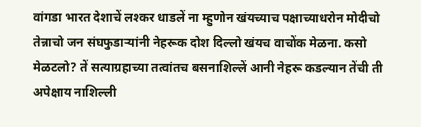वांगडा भारत देशाचें लश्कर धाडलें ना म्हुणोन खंयच्याच पक्षाच्याधरोन मोदीचो तेन्नाचो जन संघफुडाऱ्यांनी नेहरूक दोश दिल्लो खंयच वाचोंक मेळना. कसो मेळटलो? तें सत्याग्रहाच्या तत्वांतच बसनाशिल्लें आनी नेहरू कडल्यान तेंची ती अपेक्षाय नाशिल्ली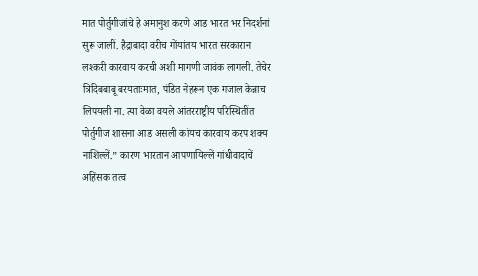मात पोर्तुगीजांचे हे अमानुश करणे आड भारत भर निदर्शनां सुरू जालीं. हैद्राबादा वरीच गोंयांतय भारत सरकारान लश्करी कारवाय करची अशी मागणी जावंक लागली. तेचेर त्रिदिबबाबू बरयताःमात, पंडित नेहरून एक गजाल केन्नाच लिपयली ना. त्या वेळा वयले आंतरराष्ट्रीय परिस्थितींत पोर्तुगीज शासना आड असली कांयच कारवाय करप शक्य नाशिल्लें.” कारण भारतान आपणायिल्लें गांधीवादाचें अहिंसक तत्व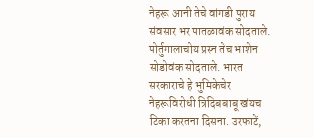नेहरू आनी तेचे वांगडी पुराय संवसार भर पातळावंक सोदताले. पोर्तुगालाचोय प्रस्न तेच भाशेन सोडोवंक सोदताले. भारत सरकाराचे हे भुमिकेचेर नेहरूविरोधी त्रिदिबबाबू खंयच टिका करतना दिसना. उरफाटें,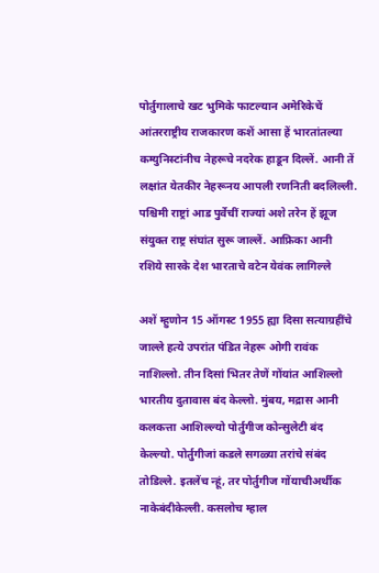पोर्तुगालाचे खट भुमिके फाटल्यान अमेरिकेचें आंतरराष्ट्रीय राजकारण कशें आसा हें भारतांतल्या कम्युनिस्टांनीच नेहरूचे नदरेक हाडून दिल्लें. आनी तें लक्षांत येतकीर नेहरूनय आपली रणनिती बदलिल्ली. पश्चिमी राष्ट्रां आड पुर्वेचीं राज्यां अशे तरेन हें झूज संयुक्त राष्ट्र संघांत सुरू जाल्लें. आफ्रिका आनी रशिये सारके देश भारताचे वटेन येवंक लागिल्ले

अशें म्हुणोन 15 ऑगस्ट 1955 ह्या दिसा सत्याग्रहींचे जाल्ले हत्ये उपरांत पंडित नेहरू ओगी रावंक नाशिल्लो. तीन दिसां भितर तेणें गोंयांत आशिल्लो भारतीय दुतावास बंद केल्लो. मुंबय, मद्रास आनी कलकत्ता आशिल्ल्यो पोर्तुगीज कोन्सुलेटी बंद केल्ल्यो. पोर्तुगीजां कडले सगळ्या तरांचे संबंद तोडिल्ले. इतलेंच न्हूं, तर पोर्तुगीज गोंयाचीअर्थीक नाकेबंदीकेल्ली. कसलोच म्हाल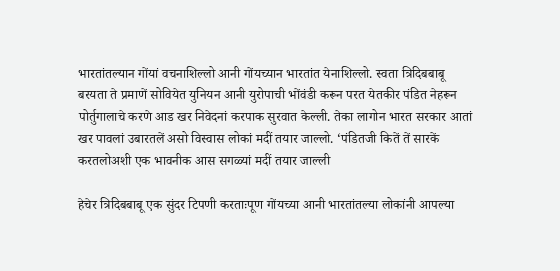भारतांतल्यान गोंयां वचनाशिल्लो आनी गोंयच्यान भारतांत येनाशिल्लो. स्वता त्रिदिबबाबू बरयता ते प्रमाणें सोवियेत युनियन आनी युरोपाची भोंवंडी करून परत येतकीर पंडित नेहरून पोर्तुगालाचे करणे आड खर निवेदनां करपाक सुरवात केल्ली. तेका लागोन भारत सरकार आतां खर पावलां उबारतलें असो विस्वास लोकां मदीं तयार जाल्लो. ‘पंडितजी कितें तें सारकें करतलोअशी एक भावनीक आस सगळ्यां मदीं तयार जाल्ली

हेचेर त्रिदिबबाबू एक सुंदर टिपणी करताःपूण गोंयच्या आनी भारतांतल्या लोकांनी आपल्या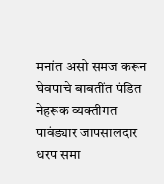मनांत असो समज करून घेवपाचे बाबतींत पंडित नेहरूक व्यक्तीगत पावंड्यार जापसालदार धरप समा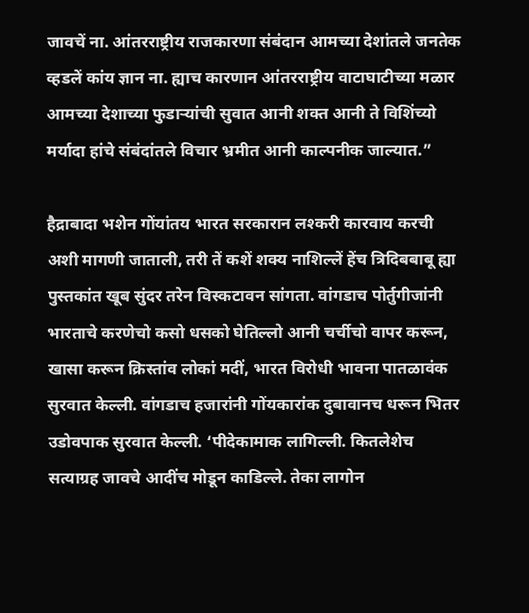जावचें ना. आंतरराष्ट्रीय राजकारणा संबंदान आमच्या देशांतले जनतेक व्हडलें कांय ज्ञान ना. ह्याच कारणान आंतरराष्ट्रीय वाटाघाटीच्या मळार आमच्या देशाच्या फुडाऱ्यांची सुवात आनी शक्त आनी ते विशिंच्यो मर्यादा हांचे संबंदांतले विचार भ्रमीत आनी काल्पनीक जाल्यात.”

हैद्राबादा भशेन गोंयांतय भारत सरकारान लश्करी कारवाय करची अशी मागणी जाताली, तरी तें कशें शक्य नाशिल्लें हेंच त्रिदिबबाबू ह्या पुस्तकांत खूब सुंदर तरेन विस्कटावन सांगता. वांगडाच पोर्तुगीजांनी भारताचे करणेचो कसो धसको घेतिल्लो आनी चर्चीचो वापर करून, खासा करून क्रिस्तांव लोकां मदीं, भारत विरोधी भावना पातळावंक सुरवात केल्ली. वांगडाच हजारांनी गोंयकारांक दुबावानच धरून भितर उडोवपाक सुरवात केल्ली. ‘पीदेकामाक लागिल्ली. कितलेशेच सत्याग्रह जावचे आदींच मोडून काडिल्ले. तेका लागोन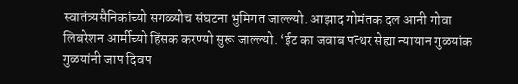स्वातंत्र्यसैनिकांच्यो सगळ्योच संघटना भुमिगत जाल्ल्यो. आझाद गोमंतक दल आनी गोवा लिबरेशन आर्मीच्यो हिंसक करण्यो सुरू जाल्ल्यो. ‘ईट का जवाब पत्थर सेह्या न्यायान गुळयांक गुळयांनी जाप दिवप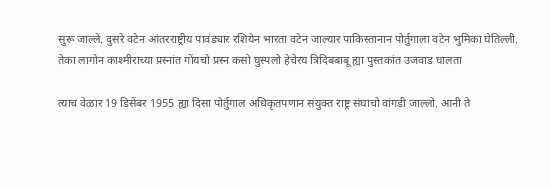सुरू जाल्लें. दुसरे वटेन आंतरराष्ट्रीय पावंड्यार रशियेन भारता वटेन जाल्यार पाकिस्तानान पोर्तुगाला वटेन भुमिका घेतिल्ली. तेका लागोन काश्मीराच्या प्रस्नांत गोंयचो प्रस्न कसो घुस्पलो हेचेरय त्रिदिबबाबू ह्या पुस्तकांत उजवाड घालता

त्याच वेळार 19 डिसेंबर 1955 ह्या दिसा पोर्तुगाल अधिकृतपणान संयुक्त राष्ट्र संघाचो वांगडी जाल्लो. आनी ते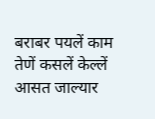बराबर पयलें काम तेणें कसलें केल्लें आसत जाल्यार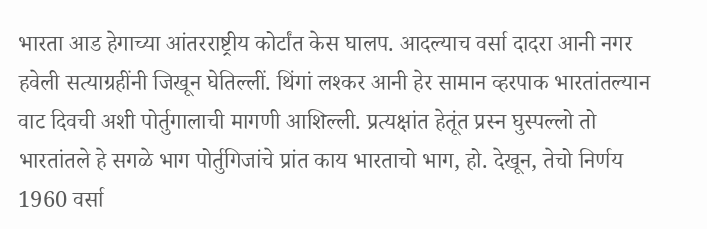भारता आड हेगाच्या आंतरराष्ट्रीय कोर्टांत केस घालप. आदल्याच वर्सा दादरा आनी नगर हवेली सत्याग्रहींनी जिखून घेतिल्लीं. थिंगां लश्कर आनी हेर सामान व्हरपाक भारतांतल्यान वाट दिवची अशी पोर्तुगालाची मागणी आशिल्ली. प्रत्यक्षांत हेतूंत प्रस्न घुस्पल्लो तो भारतांतले हे सगळे भाग पोर्तुगिजांचे प्रांत काय भारताचो भाग, हो. देखून, तेचो निर्णय 1960 वर्सा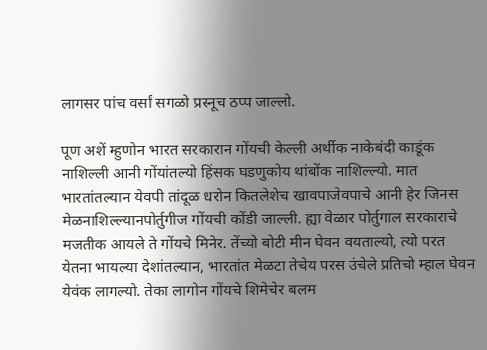लागसर पांच वर्सां सगळो प्रस्नूच ठप्प जाल्लो.

पूण अशें म्हुणोन भारत सरकारान गोंयची केल्ली अर्थीक नाकेबंदी काडूंक नाशिल्ली आनी गोंयांतल्यो हिंसक घडणुकोय थांबोंक नाशिल्ल्यो. मात भारतांतल्यान येवपी तांदूळ धरोन कितलेशेच खावपाजेवपाचे आनी हेर जिनस मेळनाशिल्ल्यानपोर्तुगीज गोंयची कोंडी जाल्ली. ह्या वेळार पोर्तुगाल सरकाराचे मजतीक आयले ते गोंयचे मिनेर. तेंच्यो बोटी मीन घेवन वयताल्यो, त्यो परत येतना भायल्या देशांतल्यान, भारतांत मेळटा तेचेय परस उंचेले प्रतिचो म्हाल घेवन येवंक लागल्यो. तेका लागोन गोंयचे शिमेचेर बलम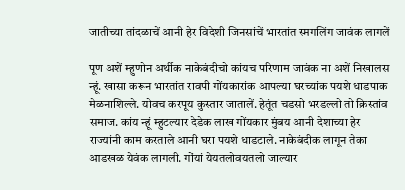जातीच्या तांदळाचें आनी हेर विदेशी जिनसांचें भारतांत स्मगलिंग जावंक लागलें

पूण अशें म्हुणोन अर्थीक नाकेबंदीचो कांयच परिणाम जावंक ना अशें निखालस न्हूं. खासा करून भारतांत रावपी गोंयकारांक आपल्या घरच्यांक पयशे धाडपाक मेळनाशिल्ले. योवच करपूय कुस्तार जातालें. हेतूंत चडसो भरडल्लो तो क्रिस्तांव समाज. कांय न्हूं म्हुटल्यार देडेक लाख गोंयकार मुंबय आनी देशाच्या हेर राज्यांनी काम करताले आनी घरा पयशे धाडटाले. नाकेबंदीक लागून तेका आडखळ येवंक लागली. गोंयां येयतलोवयतलो जाल्यार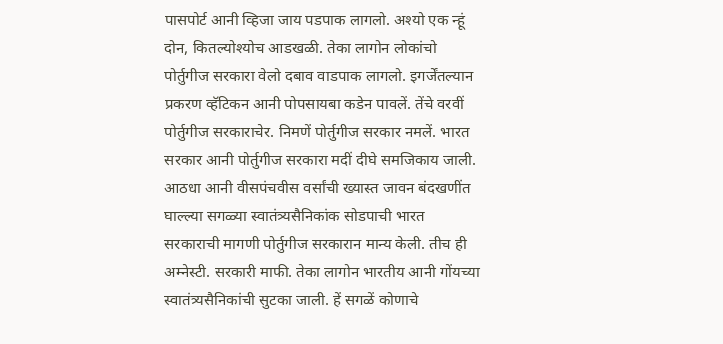पासपोर्ट आनी व्हिजा जाय पडपाक लागलो. अश्यो एक न्हूं दोन, कितल्योश्योच आडखळी. तेका लागोन लोकांचो पोर्तुगीज सरकारा वेलो दबाव वाडपाक लागलो. इगर्जेंतल्यान प्रकरण व्हॅटिकन आनी पोपसायबा कडेन पावलें. तेंचे वरवीं पोर्तुगीज सरकाराचेर. निमणें पोर्तुगीज सरकार नमलें. भारत सरकार आनी पोर्तुगीज सरकारा मदीं दीघे समजिकाय जाली. आठधा आनी वीसपंचवीस वर्सांची ख्यास्त जावन बंदखणींत घाल्ल्या सगळ्या स्वातंत्र्यसैनिकांक सोडपाची भारत सरकाराची मागणी पोर्तुगीज सरकारान मान्य केली. तीच ही अम्नेस्टी. सरकारी माफी. तेका लागोन भारतीय आनी गोंयच्या स्वातंत्र्यसैनिकांची सुटका जाली. हें सगळें कोणाचे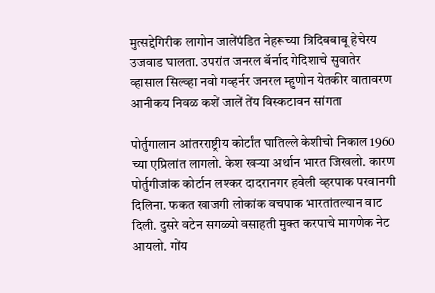मुत्सद्देगिरीक लागोन जालेंपंडित नेहरूच्या त्रिदिबबाबू हेचेरय उजवाड घालता. उपरांत जनरल बॅर्नाद गेदिशाचे सुवातेर व्हासाल सिल्व्हा नवो गव्हर्नर जनरल म्हुणोन येतकीर वातावरण आनीकय निवळ कशें जालें तेंय विस्कटावन सांगता

पोर्तुगालान आंतरराष्ट्रीय कोर्टांत घातिल्ले केशीचो निकाल 1960 च्या एप्रिलांत लागलो. केश खऱ्या अर्थान भारत जिखलो. कारण पोर्तुगीजांक कोर्टान लश्कर दादरानगर हवेली व्हरपाक परवानगी दिलिना. फकत खाजगी लोकांक वचपाक भारतांतल्यान वाट दिली. दुसरे वटेन सगळ्यो वसाहती मुक्त करपाचे मागणेक नेट आयलो. गोंय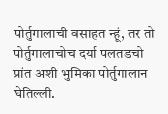पोर्तुगालाची वसाहत न्हूं, तर तो पोर्तुगालाचोच दर्या पलतडचो प्रांत अशी भुमिका पोर्तुगालान घेतिल्ली.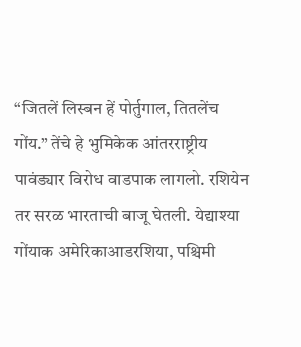“जितलें लिस्बन हें पोर्तुगाल, तितलेंच गोंय.” तेंचे हे भुमिकेक आंतरराष्ट्रीय पावंड्यार विरोध वाडपाक लागलो. रशियेन तर सरळ भारताची बाजू घेतली. येद्याश्या गोंयाक अमेरिकाआडरशिया, पश्चिमी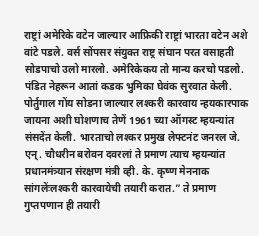राष्ट्रां अमेरिके वटेन जाल्यार आफ्रिकी राष्ट्रां भारता वटेन अशे वांटे पडले. वर्स सोंपसर संयुक्त राष्ट्र संघान परत वसाहती सोडपाचो उलो मारलो. अमेरिकेकय तो मान्य करचो पडलो. पंडित नेहरून आतां कडक भुमिका घेवंक सुरवात केली. पोर्तुगाल गोंय सोडना जाल्यार लश्करी कारवाय न्हयकारपाक जायना अशी घोशणाच तेणें 1961 च्या ऑगस्ट म्हयन्यांत संसदेंत केली. भारताचो लश्कर प्रमुख लेफ्टनंट जनरल जे. एन्. चौधरीन बरोवन दवरलां ते प्रमाण त्याच म्हयन्यांत प्रधानमंत्र्यान संरक्षण मंत्री व्ही. के. कृष्ण मेननाक सांगलेंःलश्करी कारवायेची तयारी करात.” ते प्रमाण गुप्तपणान ही तयारी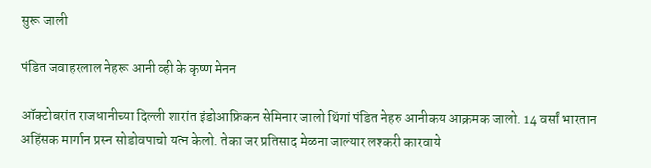सुरू जाली

पंडित जवाहरलाल नेहरू आनी व्ही के कृष्ण मेनन

ऑक्टोबरांत राजधानीच्या दिल्ली शारांत इंडोआफ्रिकन सेमिनार जालो थिंगां पंडित नेहरु आनीकय आक्रमक जालो. 14 वर्सां भारतान अहिंसक मार्गान प्रस्न सोडोवपाचो यत्न केलो. तेका जर प्रतिसाद मेळना जाल्यार लश्करी कारवाये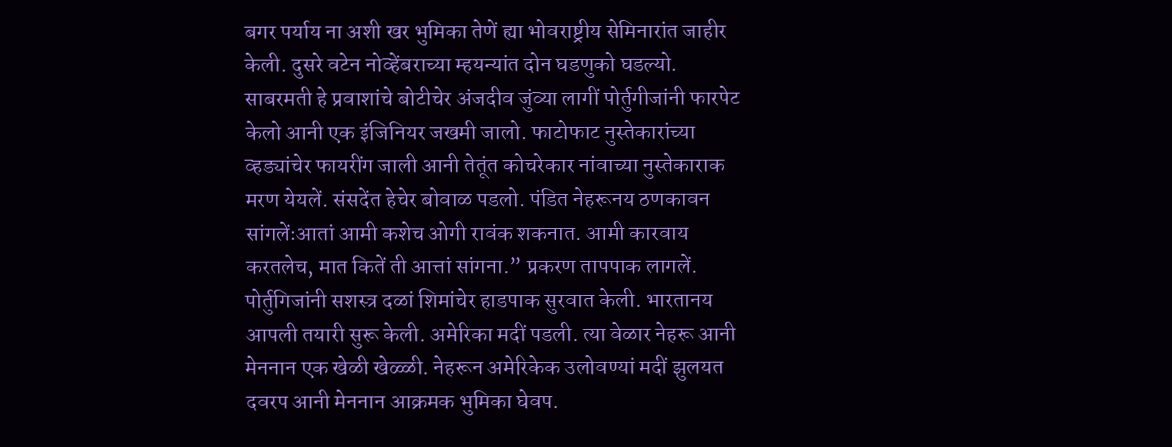बगर पर्याय ना अशी खर भुमिका तेणें ह्या भोवराष्ट्रीय सेमिनारांत जाहीर केली. दुसरे वटेन नोव्हेंबराच्या म्हयन्यांत दोन घडणुको घडल्यो. साबरमती हे प्रवाशांचे बोटीचेर अंजदीव जुंव्या लागीं पोर्तुगीजांनी फारपेट केलो आनी एक इंजिनियर जखमी जालो. फाटोफाट नुस्तेकारांच्या व्हड्यांचेर फायरींग जाली आनी तेतूंत कोचरेकार नांवाच्या नुस्तेकाराक मरण येयलें. संसदेंत हेचेर बोवाळ पडलो. पंडित नेहरूनय ठणकावन सांगलेंःआतां आमी कशेच ओगी रावंक शकनात. आमी कारवाय करतलेच, मात कितें ती आत्तां सांगना.” प्रकरण तापपाक लागलें. पोर्तुगिजांनी सशस्त्र दळां शिमांचेर हाडपाक सुरवात केली. भारतानय आपली तयारी सुरू केली. अमेरिका मदीं पडली. त्या वेळार नेहरू आनी मेननान एक खेळी खेळ्ळी. नेहरून अमेरिकेक उलोवण्यां मदीं झुलयत दवरप आनी मेननान आक्रमक भुमिका घेवप.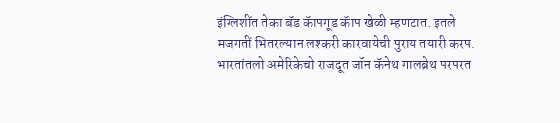इंग्लिशींत तेका बॅड कॅापगूड कॅाप खेळी म्हणटात. इतले मजगतीं भितरल्यान लश्करी कारवायेची पुराय तयारी करप. भारतांतलो अमेरिकेचो राजदूत जॉन कॅनेथ गालब्रेथ परपरत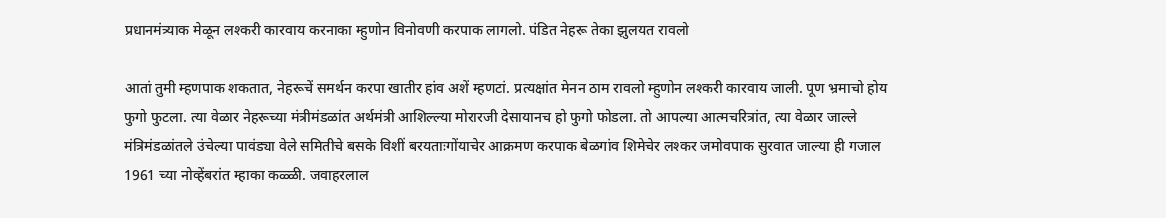प्रधानमंत्र्याक मेळून लश्करी कारवाय करनाका म्हुणोन विनोवणी करपाक लागलो. पंडित नेहरू तेका झुलयत रावलो

आतां तुमी म्हणपाक शकतात, नेहरूचें समर्थन करपा खातीर हांव अशें म्हणटां. प्रत्यक्षांत मेनन ठाम रावलो म्हुणोन लश्करी कारवाय जाली. पूण भ्रमाचो होय फुगो फुटला. त्या वेळार नेहरूच्या मंत्रीमंडळांत अर्थमंत्री आशिल्ल्या मोरारजी देसायानच हो फुगो फोडला. तो आपल्या आत्मचरित्रांत, त्या वेळार जाल्ले मंत्रिमंडळांतले उंचेल्या पावंड्या वेले समितीचे बसके विशीं बरयताःगोंयाचेर आक्रमण करपाक बेळगांव शिमेचेर लश्कर जमोवपाक सुरवात जाल्या ही गजाल 1961 च्या नोव्हेंबरांत म्हाका कळ्ळी. जवाहरलाल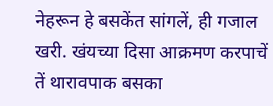नेहरून हे बसकेंत सांगलें, ही गजाल खरी. खंयच्या दिसा आक्रमण करपाचें तें थारावपाक बसका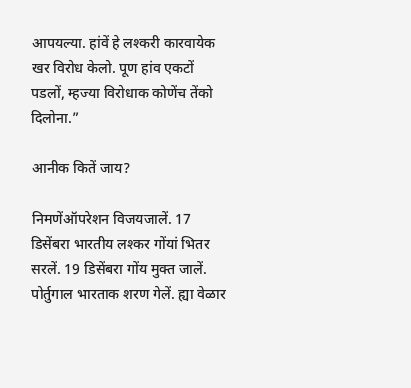आपयल्या. हांवें हे लश्करी कारवायेक खर विरोध केलो. पूण हांव एकटों पडलों, म्हज्या विरोधाक कोणेंच तेंको दिलोना.”

आनीक कितें जाय?

निमणेंऑपरेशन विजयजालें. 17 डिसेंबरा भारतीय लश्कर गोंयां भितर सरलें. 19 डिसेंबरा गोंय मुक्त जालें. पोर्तुगाल भारताक शरण गेलें. ह्या वेळार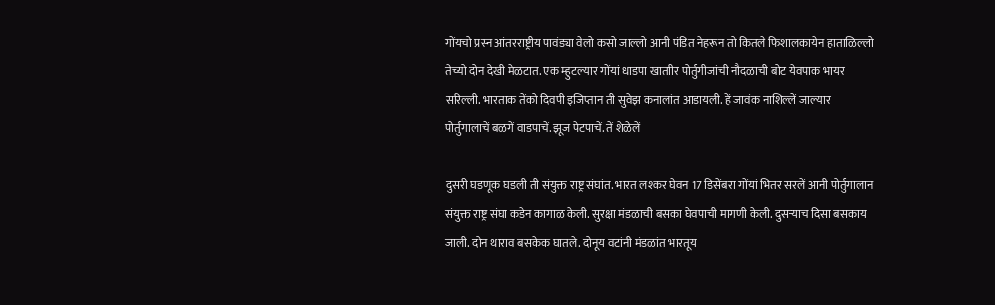गोंयचो प्रस्न आंतरराष्ट्रीय पावंड्या वेलो कसो जाल्लो आनी पंडित नेहरून तो कितले फिशालकायेन हाताळिल्लो तेच्यो दोन देखी मेळटात. एक म्हुटल्यार गोंयां धाडपा खाताीर पोर्तुगीजांची नौदळाची बोट येवपाक भायर सरिल्ली. भारताक तेंको दिवपी इजिप्तान ती सुवेझ कनालांत आडायली. हें जावंक नाशिल्लें जाल्यार पोर्तुगालाचें बळगें वाडपाचें. झूज पेटपाचें. तें शेळेलें

दुसरी घडणूक घडली ती संयुक्त राष्ट्र संघांत. भारत लश्कर घेवन 17 डिसेंबरा गोंयां भितर सरलें आनी पोर्तुगालान संयुक्त राष्ट्र संघा कडेन कागाळ केली. सुरक्षा मंडळाची बसका घेवपाची मागणी केली. दुसऱ्याच दिसा बसकाय जाली. दोन थाराव बसकेक घातले. दोनूय वटांनी मंडळांत भारतूय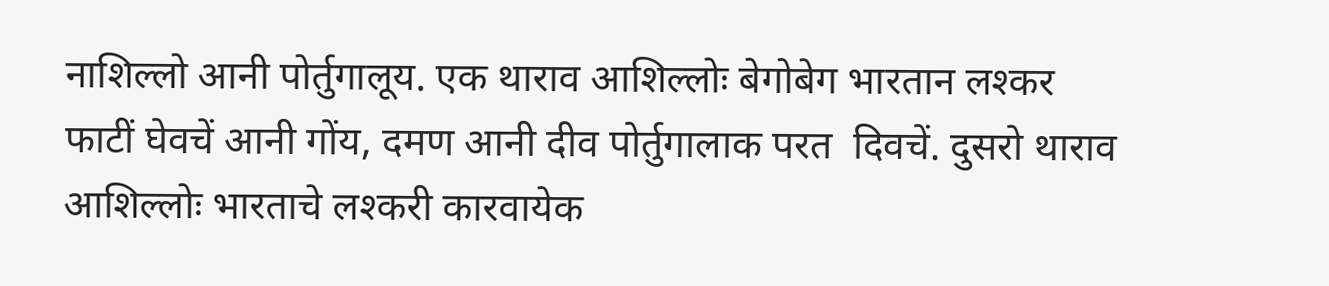नाशिल्लो आनी पोर्तुगालूय. एक थाराव आशिल्लोः बेगोबेग भारतान लश्कर फाटीं घेवचें आनी गोंय, दमण आनी दीव पोर्तुगालाक परत  दिवचें. दुसरो थाराव आशिल्लोः भारताचे लश्करी कारवायेक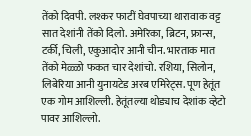तेंको दिवपी. लश्कर फाटीं घेवपाच्या थारावाक वट्ट सात देशांनी तेंको दिलो. अमेरिका, ब्रिटन, फ्रान्स, टर्की, चिली, एकुआदोर आनी चीन. भारताक मात तेंको मेळ्ळो फकत चार देशांचो. रशिया, सिलोन, लिबेरिया आनी युनायटेड अरब एमिरेट्स. पूण हेतूंत एक गोम आशिल्ली. हेतूंतल्या थोड्याच देशांक व्हेटो पावर आशिल्लो.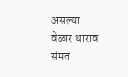असल्या वेळार थाराव संमत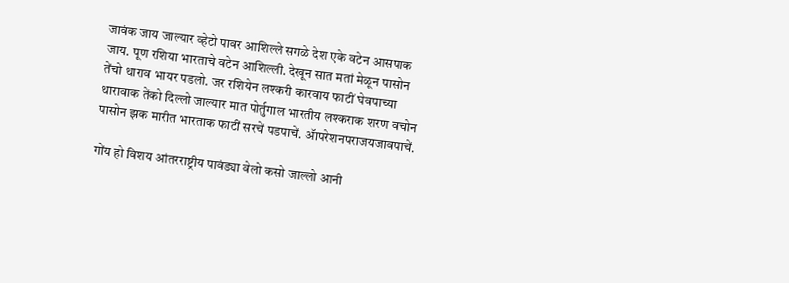जावंक जाय जाल्यार व्हेटो पावर आशिल्ले सगळे देश एके वटेन आसपाक जाय. पूण रशिया भारताचे वटेन आशिल्ली. देखून सात मतां मेळून पासोन तेंचो थाराव भायर पडलो. जर रशियेन लश्करी कारवाय फाटीं घेवपाच्या थारावाक तेंको दिल्लो जाल्यार मात पोर्तुगाल भारतीय लश्कराक शरण वचोन पासोन झक मारीत भारताक फाटीं सरचें पडपाचें. ॲापरेशनपराजयजावपाचें.

गोंय हो विशय आंतरराष्ट्रीय पावंड्या वेलो कसो जाल्लो आनी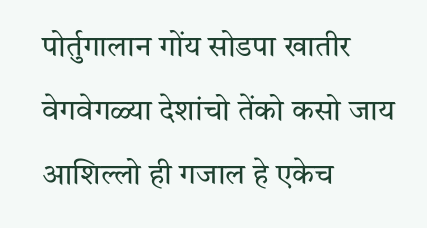पोर्तुगालान गोंय सोडपा खातीर वेगवेगळ्या देशांचो तेंको कसो जाय आशिल्लो ही गजाल हे एकेच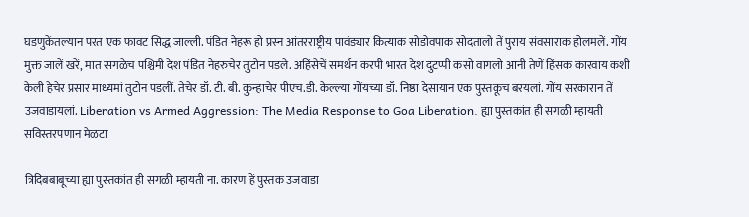घडणुकेंतल्यान परत एक फावट सिद्ध जाल्ली. पंडित नेहरू हो प्रस्न आंतरराष्ट्रीय पावंड्यार कित्याक सोडोवपाक सोदतालो तें पुराय संवसाराक होलमलें. गोंय मुक्त जालें खरें, मात सगळेच पश्चिमी देश पंडित नेहरुचेर तुटोन पडले. अहिंसेचें समर्थन करपी भारत देश दुटप्पी कसो वागलो आनी तेणें हिंसक कारवाय कशी केली हेचेर प्रसार माध्यमां तुटोन पडलीं. तेचेर डॉ. टी. बी. कुन्हाचेर पीएच.डी. केल्ल्या गोंयच्या डॉ. निष्ठा देसायान एक पुस्तकूच बरयलां. गोंय सरकारान तें उजवाडायलां. Liberation vs Armed Aggression: The Media Response to Goa Liberation. ह्या पुस्तकांत ही सगळी म्हायती सविस्तरपणान मेळटा

त्रिदिबबाबूच्या ह्या पुस्तकांत ही सगळी म्हायती ना. कारण हें पुस्तक उजवाडा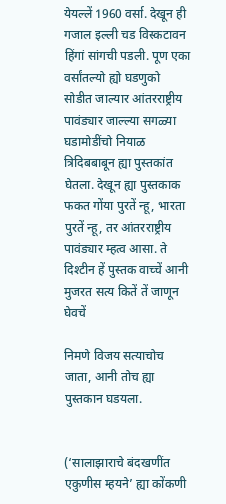येयल्लें 1960 वर्सा. देखून ही गजाल इल्ली चड विस्कटावन हिंगां सांगची पडली. पूण एका वर्सांतल्यो ह्यो घडणुको सोडीत जाल्यार आंतरराष्ट्रीय पावंड्यार जाल्ल्या सगळ्या घडामोडींचो नियाळ त्रिदिबबाबून ह्या पुस्तकांत घेतला. देखून ह्या पुस्तकाक फकत गोंया पुरतें न्हू, भारता पुरतें न्हू, तर आंतरराष्ट्रीय पावंड्यार म्हत्व आसा. ते दिश्टीन हें पुस्तक वाच्चें आनी मुजरत सत्य कितें तें जाणून घेवचें

निमणे विजय सत्याचोच जाता, आनी तोच ह्या पुस्तकान घडयला.


(‘सालाझाराचे बंदखणींत एकुणीस म्हयने’ ह्या कोंकणी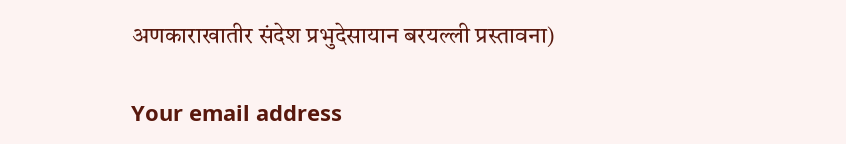अणकाराखातीर संदेश प्रभुदेसायान बरयल्ली प्रस्तावना)

Your email address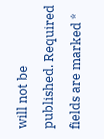will not be published. Required fields are marked *